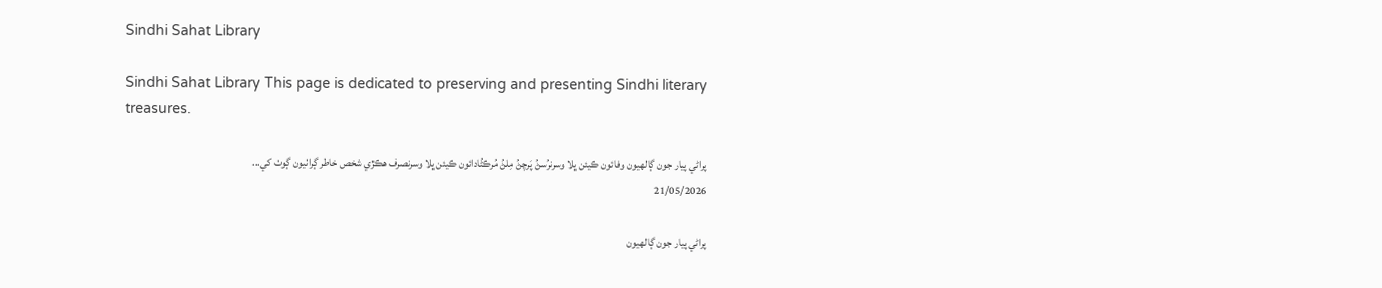Sindhi Sahat Library

Sindhi Sahat Library This page is dedicated to preserving and presenting Sindhi literary treasures.

پراڻي پيار جون ڳالهيون وفائون ڪيئن ڀلا وسرنرُسڻُ پَرچڻُ مِلڻُ مُرڪڻُادائون ڪيئن ڀلا وسرنصرف هڪڙي شخص خاطر ڳراٺيون ڳوٺ کي...
21/05/2026

پراڻي پيار جون ڳالهيون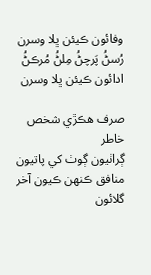وفائون ڪيئن ڀلا وسرن
رُسڻُ پَرچڻُ مِلڻُ مُرڪڻُ
ادائون ڪيئن ڀلا وسرن

صرف هڪڙي شخص خاطر
ڳراٺيون ڳوٺ کي پاتيون
منافق ڪنهن ڪيون آخر
گلائون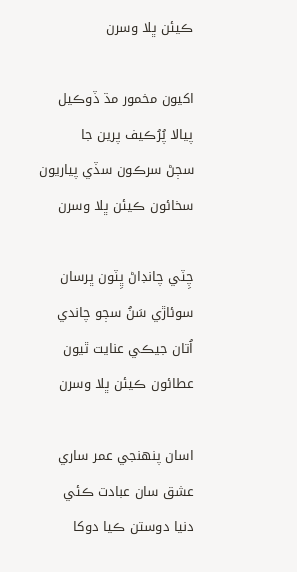ڪيئن ڀلا وسرن

اکيون مخمور مڌ ڏوڪيل
پيالا پُرُڪيف پرين جا
سڄڻ سرڪون سڏي پياريون
سخائون ڪيئن ڀلا وسرن

چِٽي چانڊاڻ ڀِٽون ڀرسان
سوئاڙي سَنُ سڄو چاندي
اُتان جيڪي عنايت ٿيون
عطائون ڪيئن ڀلا وسرن

اسان پنهنجي عمر ساري
عشق سان عبادت ڪئي
دنيا دوستن ڪيا دوکا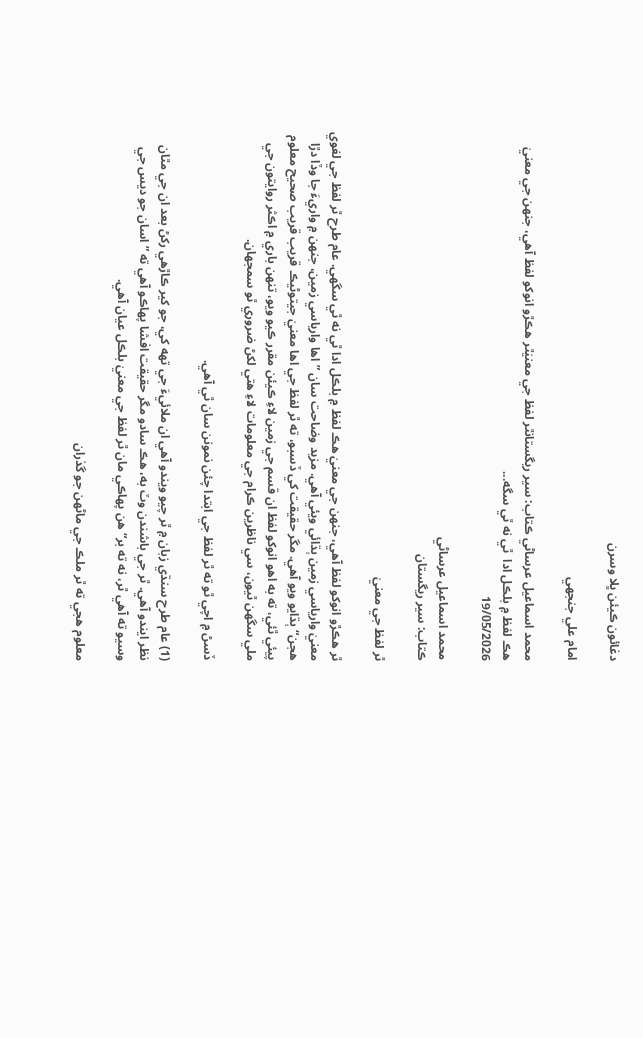دغائون ڪيئن ڀلا وسرن

امام علي جنجهي

محمد اسماعيل عرساڻي ڪتاب: سير ريگستانٿر لفظ جي معنيٰٿر هڪڙو انوکو لفظ آهي، جنهن جي معنيٰ هڪ لفظ ۾ بلڪل ادا  ٿي نه ٿي سگه...
19/05/2026

محمد اسماعيل عرساڻي
ڪتاب: سير ريگستان

ٿر لفظ جي معنيٰ

ٿر هڪڙو انوکو لفظ آهي، جنهن جي معنيٰ هڪ لفظ ۾ بلڪل ادا ٿي نه ٿي سگهي. عام طرح ٿر لفظ جي لغوي معنيٰ وارياسي زمين ٻڌائي ويئي آهي. مزيد وضاحت سان ”اها وارياسي زمين، جنهن ۾ واريءَ جا وڏا دڙا هجن“ ٻڌايو ويو آهي. مگر حقيقت کي ڏسبو، ته ٿر لفظ جي اها معنيٰ جيتوڻيڪ قريب قريب صحيح معلوم پيئي ٿئي، ته به اهو انوکو لفظ ان قسم جي زمين لاءِ ڪيئن مقرر ڪيو ويو، تنهن باري ۾ اڪثر روايتون جي ملي سگهن ٿيون، سي ناظرين ڪرام جي معلومات لاءِ هتي لکڻ ضروري ٿو سمجهان.

ڏسڻ ۾ اچي ٿو ته ٿر لفظ جي ابتدا چئن نمونن سان ٿي آهي.

(1) عام طرح سنڌي زبان ۾ ٿر چيو ويندو آهي ان ملائيءَ جي تهه کي، جو کير ڪاڙهي رکڻ بعد ان جي مٿان نظر ايندو آهي. ٿر جي باشندن وٽ به، هڪ سادو مگر حقيقت افشا پهاڪو آهي ته ”اسان جو ديس جي وسيو ته آهي ٿر، نه ته بر“ هن پهاڪي مان ٿر لفظ جي معنيٰ بلڪل عيان آهي.

معلوم هجي ته ٿر ملڪ جي ماڻهن جو گذران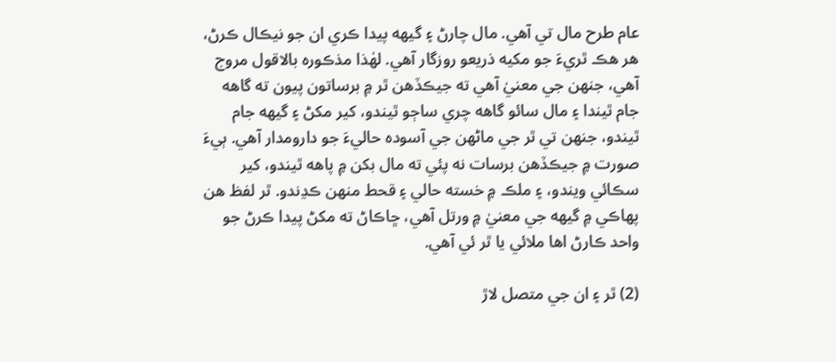عام طرح مال تي آهي. مال چارڻ ۽ گيهه پيدا ڪري ان جو نيڪال ڪرڻ، هر هڪ ٿريءَ جو مکيه ذريعو روزگار آهي. لهٰذا مذڪوره بالاقول مروج آهي، جنهن جي معنيٰ آهي ته جيڪڏهن ٿر ۾ برساتون پيون ته گاهه جام ٿيندا ۽ مال سائو گاهه چري ساڄو ٿيندو، کير مکڻ ۽ گيهه جام ٿيندو، جنهن تي ٿر جي ماڻهن جي آسوده حاليءَ جو دارومدار آهي. ٻيءَ صورت ۾ جيڪڏهن برسات نه پئي ته مال بکن ۾ پاهه ٿيندو، کير سڪائي ويندو، ۽ ملڪ ۾ خسته حالي ۽ قحط منهن ڪڍندو. ٿر لفظ هن پهاڪي ۾ گيهه جي معنيٰ ۾ ورتل آهي، ڇاڪاڻ ته مکڻ پيدا ڪرڻ جو واحد ڪارڻ اها ملائي يا ٿر ئي آهي.

(2) ٿر ۽ ان جي متصل لاڙ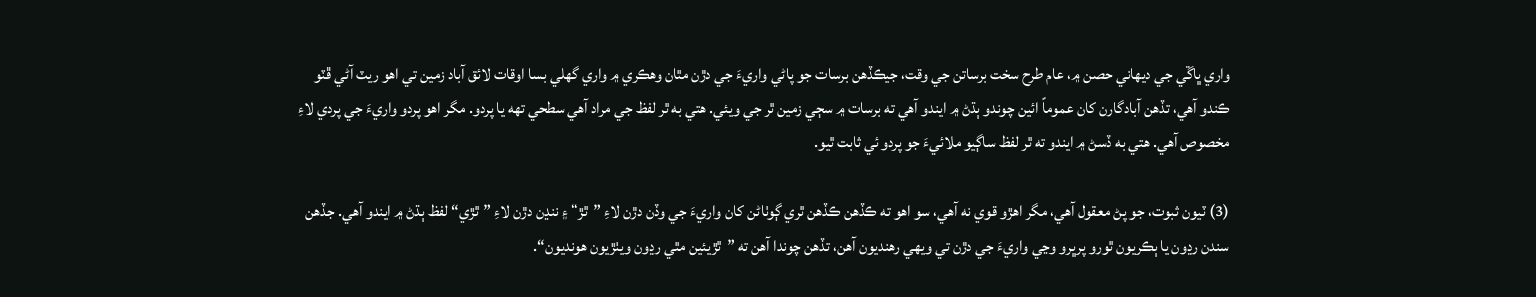واري ڀاڱي جي ديهاني حصن ۾، عام طرح سخت برساتن جي وقت، جيڪڏهن برسات جو پاڻي واريءَ جي دڙن مٿان وهڪري ۾ واري گهلي بسا اوقات لائق آباد زمين تي اهو ريٽ آڻي ڦٽو ڪندو آهي، تڏهن آبادگارن کان عموماً ائين چوندو ٻڌڻ ۾ ايندو آهي ته برسات ۾ سڄي زمين ٿر جي ويئي. هتي به ٿر لفظ جي مراد آهي سطحي تهه يا پردو. مگر اهو پردو واريءَ جي پردي لاءِ مخصوص آهي. هتي به ڏسڻ ۾ ايندو ته ٿر لفظ ساڳيو ملائيءَ جو پردو ئي ثابت ٿيو.

(3) ٽيون ثبوت، جو پڻ معقول آهي، مگر اهڙو قوي نه آهي، سو اهو ته ڪڏهن ڪڏهن ٿري ڳوٺاڻن کان واريءَ جي وڏن دڙن لاءِ ”ٿڙ“ ۽ ننڍن دڙن لاءِ ”ٿڙي“ لفظ ٻڌڻ ۾ ايندو آهي. جڏهن سندن رڍون يا ٻڪريون ٿورو پرڀرو وڃي واريءَ جي دڙن تي ويهي رهنديون آهن، تڏهن چوندا آهن ته ”ٿڙيئين مٿي رڍون ويٺڙيون هونديون“.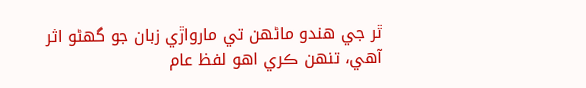ٿر جي هندو ماڻهن تي مارواڙي زبان جو گهڻو اثر آهي، تنهن ڪري اهو لفظ عام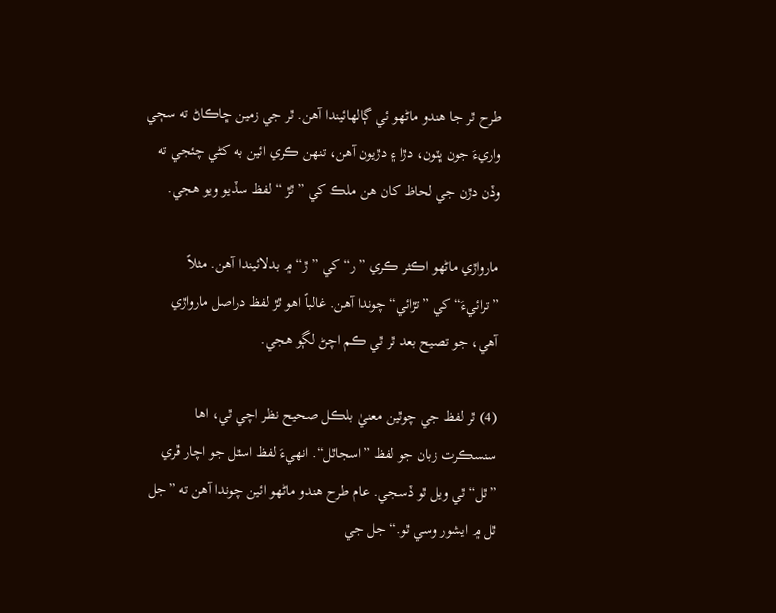طرح ٿر جا هندو ماڻهو ئي ڳالهائيندا آهن. ٿر جي زمين ڇاڪاڻ ته سڄي واريءَ جون ڀٽون، دڙا ۽ دڙيون آهن، تنهن ڪري ائين به کڻي چئجي ته وڏن دڙن جي لحاظ کان هن ملڪ کي ” ٿڙ “ لفظ سڏيو ويو هجي.

مارواڙي ماڻهو اڪثر ڪري ”ر“ کي ”ڙ“ ۾ بدلائيندا آهن. مثلاً ”ترائيءَ“ کي ”تڙائي“ چوندا آهن. غالباً اهو ٿڙ لفظ دراصل مارواڙي آهي، جو تصيح بعد ٿر ٿي ڪم اچڻ لڳو هجي.

(4) ٿر لفظ جي چوٿين معنيٰ بلڪل صحيح نظر اچي ٿي، اها سنسڪرت زبان جو لفظ ”اسجاٿل“. انهيءَ لفظ اسٿل جو اچار ڦري ”ٿل“ ٿي ويل ٿو ڏسجي. عام طرح هندو ماڻهو ائين چوندا آهن ته ”جل ٿل ۾ ايشور وسي ٿو.“ جل جي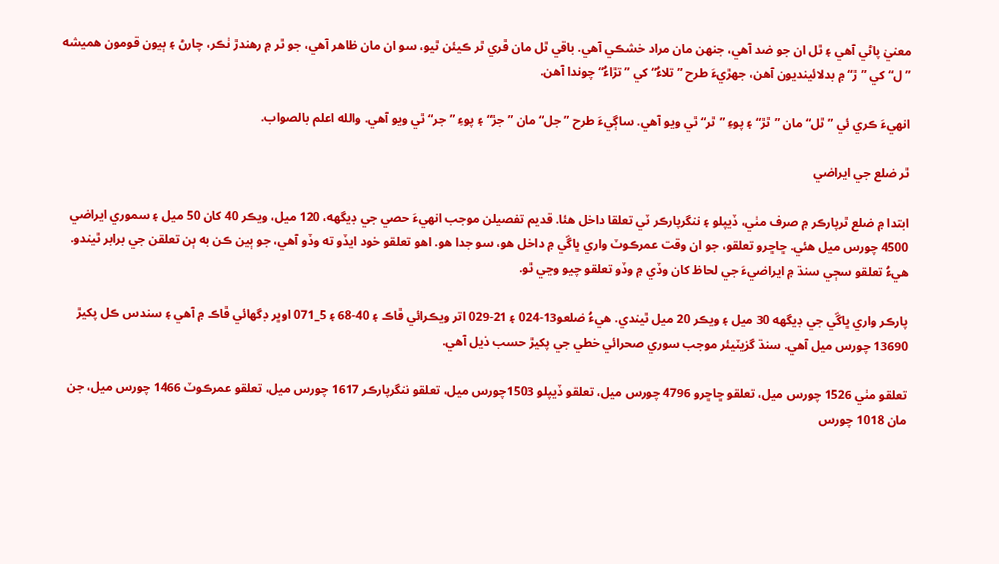معنيٰ پاڻي آهي ۽ ٿل ان جو ضد آهي، جنهن مان مراد خشڪي آهي. باقي ٿل مان ڦري ٿر ڪيئن ٿيو، سو ان مان ظاهر آهي، جو ٿر ۾ رهندڙ ٺڪر، چارڻ ۽ ٻيون قومون هميشه ”ل“ کي ”ڙ“ ۾ بدلائينديون آهن، جهڙيءَ طرح ”تلاءُ“ کي ”تڙاءُ“ چوندا آهن.

انهيءَ ڪري ئي ”ٿل“ مان ”ٿڙ“ ۽ پوءِ ”ٿر“ ٿي ويو آهي. ساڳيءَ طرح ”جل“ مان ”جڙ“ ۽ پوءِ ”جر“ ٿي ويو آهي. والله اعلم بالصواب.

ٿر ضلع جي ايراضي

ابتدا ۾ ضلع ٿرپارڪر ۾ صرف مٺي، ڏيپلو ۽ ننگرپارڪر ٽي تعلقا داخل هئا. قديم تفصيلن موجب انهيءَ حصي جي ڊيگهه، 120 ميل، ويڪر 40 کان 50 ميل ۽ سموري ايراضي 4500 چورس ميل هئي. ڇاڇرو تعلقو، جو ان وقت عمرڪوٽ واري ڀاڱي ۾ داخل هو، سو جدا هو. اهو تعلقو خود ايڏو ته وڏو آهي، جو ٻين ڪن به ٻن تعلقن جي برابر ٿيندو. هيءُ تعلقو سڄي سنڌ ۾ ايراضيءَ جي لحاظ کان وڏي ۾ وڏو تعلقو چيو وڃي ٿو.

پارڪر واري ڀاڱي جي ڊيگهه 30 ميل ۽ ويڪر 20 ميل ٿيندي. هيءُ ضلعو13-024 ۽ 21-029 اتر ويڪرائي ڦاڪ ۽ 40-68 ۽ 5_071 اوڀر ڊگهائي ڦاڪ ۾ آهي ۽ سندس ڪل پکيڙ 13690 چورس ميل آهي. سنڌ گزيٽيئر موجب سوري صحرائي خطي جي پکيڙ حسب ذيل آهي.

تعلقو مٺي 1526 چورس ميل، تعلقو ڇاڇرو 4796 چورس ميل، تعلقو ڏيپلو 1503چورس ميل، تعلقو ننگرپارڪر 1617 چورس ميل، تعلقو عمرڪوٽ 1466 چورس ميل، جن مان 1018 چورس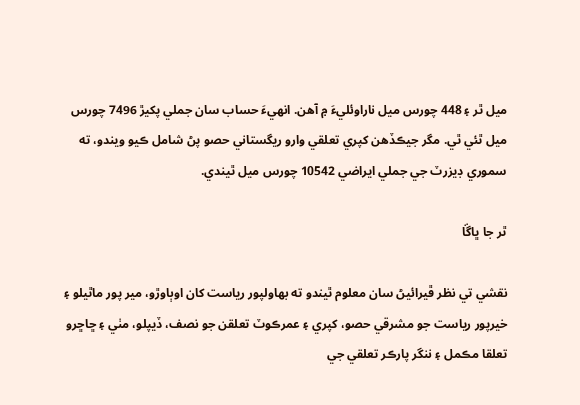ميل ٿر ۽ 448 چورس ميل ناراوئليءَ ۾ آهن. انهيءَ حساب سان جملي پکيڙ 7496 چورس ميل ٿئي ٿي. مگر جيڪڏهن کپري تعلقي وارو ريگستاني حصو پڻ شامل ڪيو ويندو، ته سموري ڊيزرٽ جي جملي ايراضي 10542 چورس ميل ٿيندي.

ٿر جا ڀاڱا

نقشي تي نظر ڦيرائيڻ سان معلوم ٿيندو ته بهاولپور رياست کان اوٻاوڙو، مير پور ماٿيلو ۽ خيرپور رياست جو مشرقي حصو، کپري ۽ عمرڪوٽ تعلقن جو نصف، ڏيپلو، مٺي ۽ ڇاڇرو تعلقا مڪمل ۽ ننگر پارڪر تعلقي جي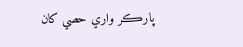پارڪر واري حصي کان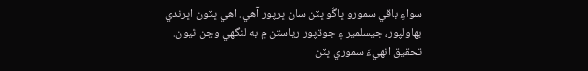سواءِ باقي سمورو ڀاڱو ڀٽن سان ڀرپور آهي. اهي ڀٽون اڀرندي بهاولپور، جيسلمير ۽ جوڌپور رياستن ۾ به لنگهي وڃن ٿيون. تحقيق انهيءَ سموري ڀٽن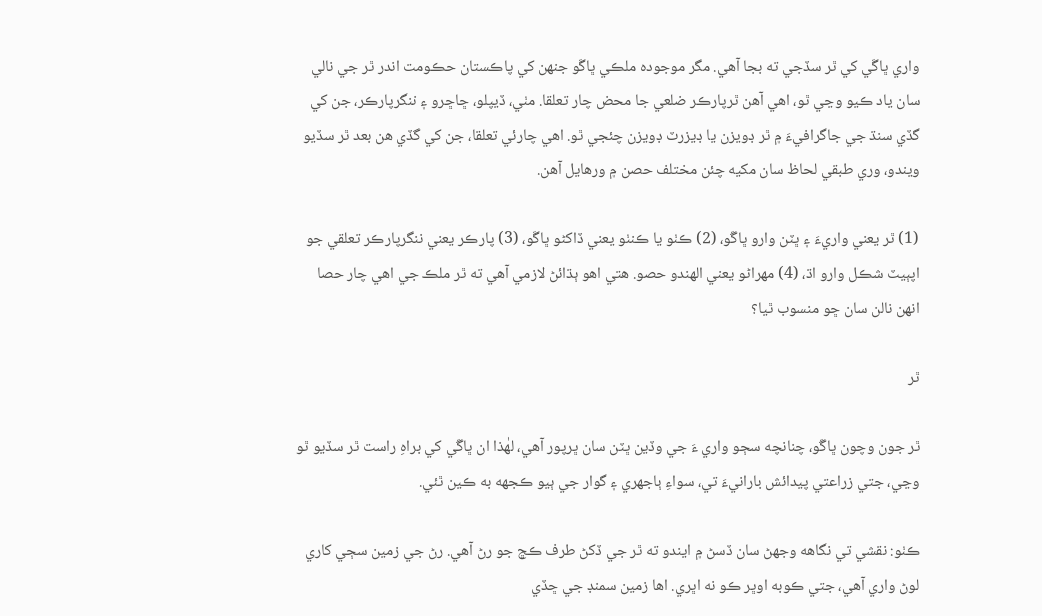واري ڀاڱي کي ٿر سڏجي ته بجا آهي. مگر موجوده ملڪي ڀاڱو جنهن کي پاڪستان حڪومت اندر ٿر جي نالي سان ياد ڪيو وڃي ٿو، اهي آهن ٿرپارڪر ضلعي جا محض چار تعلقا. مٺي، ڏيپلو، ڇاڇرو ۽ ننگرپارڪر، جن کي گڏي سنڌ جي جاگرافيءَ ۾ ٿر ڊويزن يا ڊيزرٽ ڊويزن چئجي ٿو. اهي چارئي تعلقا، جن کي گڏي هن بعد ٿر سڏيو ويندو، وري طبقي لحاظ سان مکيه چئن مختلف حصن ۾ ورهايل آهن.

(1) ٿر يعني واريءَ ۽ ڀٽن وارو ڀاڱو، (2) ڪٺو يا ڪنٺو يعني ڏاکڻو ڀاڱو، (3) پارڪر يعني ننگرپارڪر تعلقي جو اپٻيٽ شڪل وارو اڌ، (4) مهراڻو يعني الهندو حصو. هتي اهو ٻڌائڻ لازمي آهي ته ٿر ملڪ جي اهي چار حصا انهن نالن سان ڇو منسوب ٿيا؟

ٿر

ٿر جون وچون ڀاڱو، چنانچه سڄو واري ءَ جي وڏين ڀٽن سان ڀرپور آهي، لهٰذا ان ڀاڱي کي براہِ راست ٿر سڏيو ٿو وڃي، جتي زراعتي پيدائش بارانيءَ تي، سواءِ ٻاجهري ۽ گوار جي ٻيو ڪجهه به ڪين ٿئي.

ڪٺو: نقشي تي نگاهه وجهڻ سان ڏسڻ ۾ ايندو ته ٿر جي ڏکڻ طرف ڪڇ جو رڻ آهي. رڻ جي زمين سڄي کاري لوڻ واري آهي، جتي ڪوبه اوڀر ڪو نه اڀري. اها زمين سمنڊ جي ڇڏي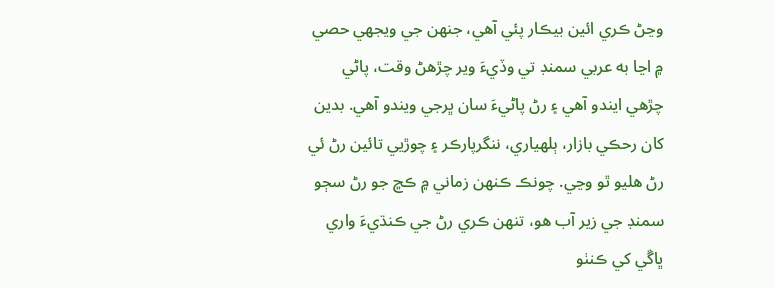وڃڻ ڪري ائين بيڪار پئي آهي، جنهن جي ويجهي حصي ۾ اڃا به عربي سمنڊ تي وڏيءَ وير چڙهڻ وقت، پاڻي چڙهي ايندو آهي ۽ رڻ پاڻيءَ سان ڀرجي ويندو آهي. بدين کان رحڪي بازار، ٻلهياري، ننگرپارڪر ۽ چوڙيي تائين رڻ ئي رڻ هليو ٿو وڃي. چونڪ ڪنهن زماني ۾ ڪڇ جو رڻ سڄو سمنڊ جي زير آب هو، تنهن ڪري رڻ جي ڪنڌيءَ واري ڀاڱي کي ڪنٺو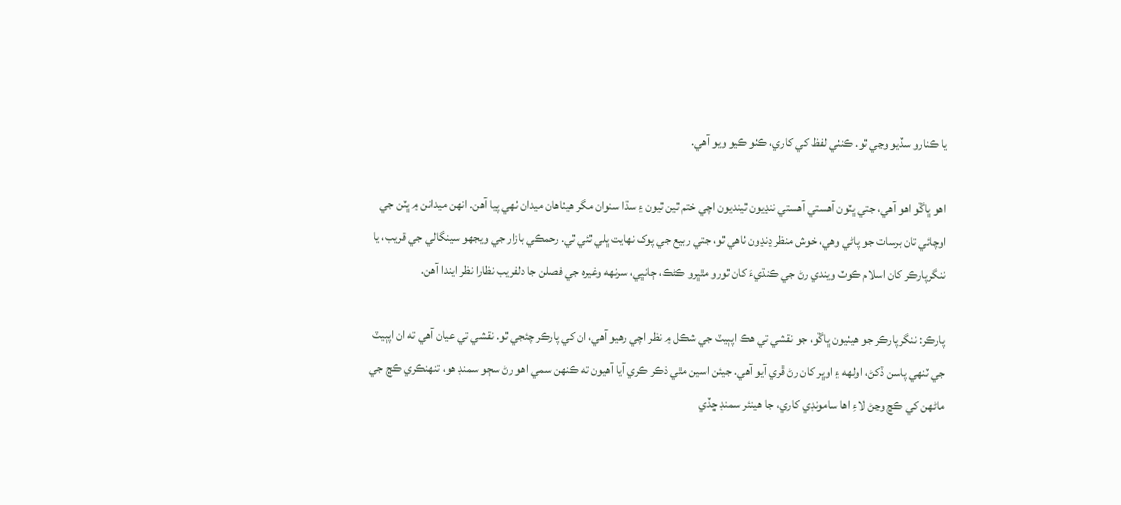يا ڪنارو سڏيو وڃي ٿو. ڪنٺي لفظ کي کاري، ڪٺو ڪيو ويو آهي.

اهو ڀاڱو اهو آهي، جتي ڀٽون آهستي آهستي ننڍيون ٿينديون اچي ختم ٿين ٿيون ۽ سڌا سنوان مگر هيٺاهان ميدان ٺهي پيا آهن. انهن ميدانن ۾ ڀٽن جي اوچائي تان برسات جو پاڻي وهي، خوش منظر ڍنڍون ٺاهي ٿو، جتي ربيع جي پوک نهايت ڀلي ٿئي ٿي. رحمڪي بازار جي ويجهو سينگالي جي قريب، يا ننگرپارڪر کان اسلام ڪوٽ ويندي رڻ جي ڪنڌيءَ کان ٿورو مٿڀرو ڪڻڪ، ڄانڀي، سرنهه وغيره جي فصلن جا دلفريب نظارا نظر ايندا آهن.

پارڪر: ننگرپارڪر جو هيٺيون ڀاڱو، جو نقشي تي هڪ اپٻيٽ جي شڪل ۾ نظر اچي رهيو آهي، ان کي پارڪر چئجي ٿو. نقشي تي عيان آهي ته ان اپٻيٽ جي ٽنهي پاسن ڏکڻ، اولهه ۽ اوڀر کان رڻ ڦري آيو آهي. جيئن اسين مٿي ذڪر ڪري آيا آهيون ته ڪنهن سمي اهو رڻ سڄو سمنڊ هو، تنهنڪري ڪڇ جي ماڻهن کي ڪڇ وڃڻ لاءِ اها سامونڊي کاري، جا هينئر سمنڊ ڇڏي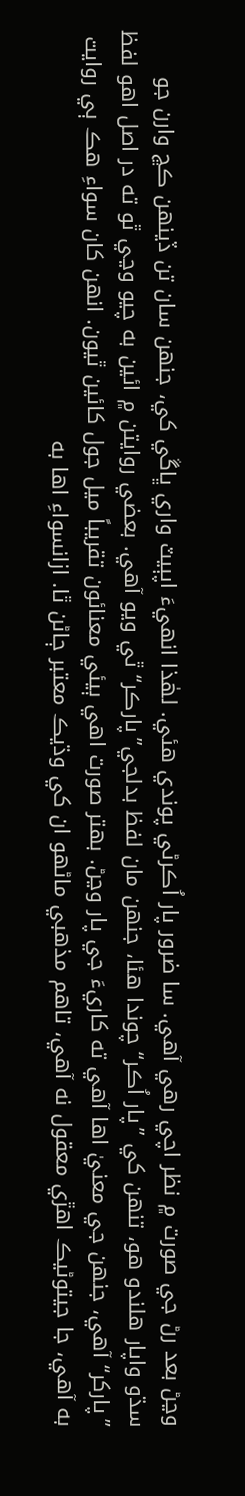وڃڻ بعد رڻ جي صورت ۾ نظر اچي رهي آهي. سا ضرور پار اُڪرڻي پوندي هئي. لهٰذا انهيءَ اپٻيٽ واري ڀاڱي کي، جنهن سان تن ڏينهن ڪڇ وارن جو سڌو واپار هلندو هو، تنهن کي ”پار اُڪر“ چوندا هئا، جنهن مان لفظ بدلجي”پارڪر“ ٿي ويو آهي. بعضي روايتن ۾ ائين به چيو وڃي ٿو ته در اصل اهو لفظ ”پارکر“ آهي، جنهن جي معنيٰ اها آهي ته کاريءَ جي پار وڃڻ. بهتر صورت اهي ٻيئي معنائون تقريباً ميل جول کائين ٿيون. انهن کان سواءِ هڪ ٻي روايت به آهي، جا جيتوڻيڪ اهڙي معقول نه آهي، تاهم مذهبي ماڻهو ان کي وڌيڪ معتبر ڄاڻن ٿا. ازانسواءِ اها به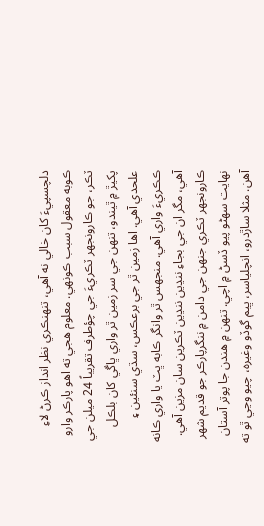دلچسپيءَ کان خالي نه آهي، تنهنڪري نظر انداز ڪرڻ لاءِ ڪوبه معقول سبب ڪونهي. معلوم هجي ته اهو پارڪر وارو ٽڪر، جو ڪارونجهر ٽڪريءَ جي چؤطرف تقريباً 24 ميلن جي پکيڙ ۾ ٿيندو، تنهن جي سر زمين ٿر واري ڀاڱي کان بلڪل علحدي آهي. اها زمين ٿر جي برعڪس، سڌي سنئين ۽ ڪڪريءَ واري آهي. منجهس ٿر وانگر ڪابه ڀٽ يا واري ڪانه آهي، مگر ان جي بجاءِ ننڍين ننڍين ٽڪرين سان مزين آهي. ڪارونجهر ٽڪري جنهن جي دامن ۾ ننگرپارڪر جو قديم شهر نهايت سهڻو پيو ڏسڻ ۾ اچي. تنهن ۾ هندن جا پوتر آستان آهن. مثلا ساڙدرو، انچلياسر، ڀيم گوڏو وغيره، چيو وڃي ٿو ته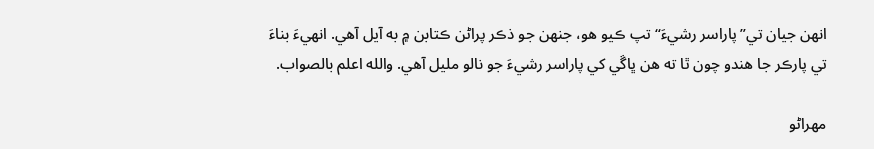انهن جيان تي”پاراسر رشيءَ“ تپ ڪيو هو، جنهن جو ذڪر پراڻن ڪتابن ۾ به آيل آهي. انهيءَ بناءَ تي پارڪر جا هندو چون ٿا ته هن ڀاڱي کي پاراسر رشيءَ جو نالو مليل آهي. والله اعلم بالصواب.

مهراڻو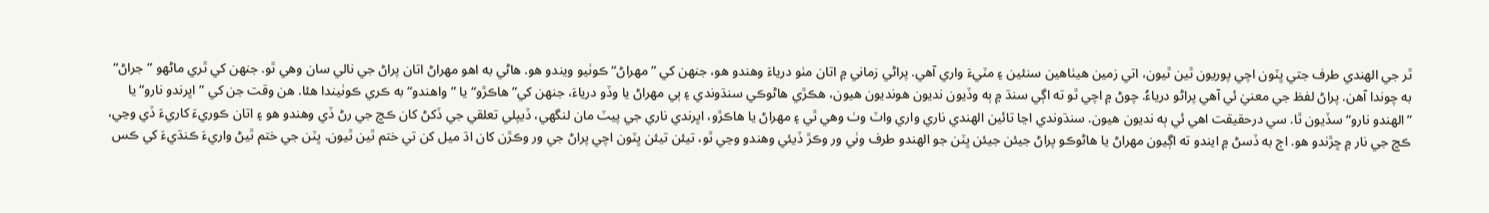ٿر جي الهندي طرف جتي ڀٽون اچي پوريون ٿين ٿيون، اتي زمين هيٺاهين سنئين ۽ مٽيءَ واري آهي. پراڻي زماني ۾ اتان مٺو درياءَ وهندو هو، جنهن کي ”مهراڻ“ ڪوٺيو ويندو هو. هاڻي به اهو مهراڻ اتان پراڻ جي نالي سان وهي ٿو. جنهن کي ٿري ماڻهو ”جراڻ“ به چوندا آهن. پراڻ لفظ جي معنيٰ ئي آهي پراڻو درياءُ. چوڻ ۾ اچي ٿو ته اڳي سنڌ ۾ ٻه وڏيون نديون هونديون هيون، هڪڙي هاڻوڪي سنڌوندي ۽ ٻي مهراڻ يا وڏو درياءَ، جنهن کي”هاڪڙو“ يا ”واهندو“ به ڪري ڪوٺيندا هئا. هن وقت جن کي ”اڀرندو نارو“ يا ”الهندو نارو“ سڏيون ٿا. سي درحقيقت اهي ئي ٻه نديون هيون. سنڌوندي اڃا تائين الهندي ناري واري واٽ وٺ وهي ٿي ۽ مهراڻ يا هاڪڙو، اڀرندي ناري جي پيٽ مان لنگهي، ڏيپلي تعلقي جي ڏکڻ کان ڪڇ جي رڻ ڏي وهندو هو ۽ اتان ڪوريءَ کاريءَ ڏي وڃي، ڪڇ جي نار ۾ ڇڙندو هو. اڄ به ڏسڻ ۾ ايندو ته اڳيون مهراڻ يا هاڻوڪو پراڻ جيئن جيئن ڀٽن جو الهندو طرف وٺي ور وڪڙ ڏيئي وهندو وڃي ٿو، تيئن تيئن ڀٽون اچي پراڻ جي ور وڪڙن کان اڌ ميل کن تي ختم ٿين ٿيون. ڀٽن جي ختم ٿيڻ واريءَ ڪنڌيءَ کي ڪس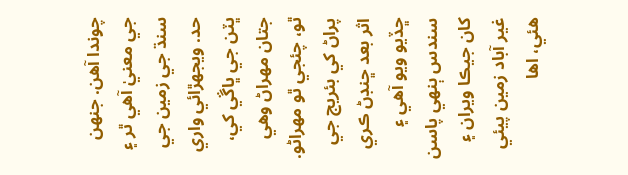چوندا آهن. جنهن جي معنيٰ آهي ٿر ۽ سنڌ جي زمين جي حد. ويجهڙائي واري ڀٽن جي ڀاڱي کي، جتان مهراڻ وهي ٿو، چئجي ٿو مهراڻو. پراڻ کي بئريج جي اثر بعد ڇنڊڻ ڪري ڇڏيو ويو آهي ۽ سندس ٻنهي پاسن کان جيڪا ويران ۽ غير آباد زمين پيئي هئي، اها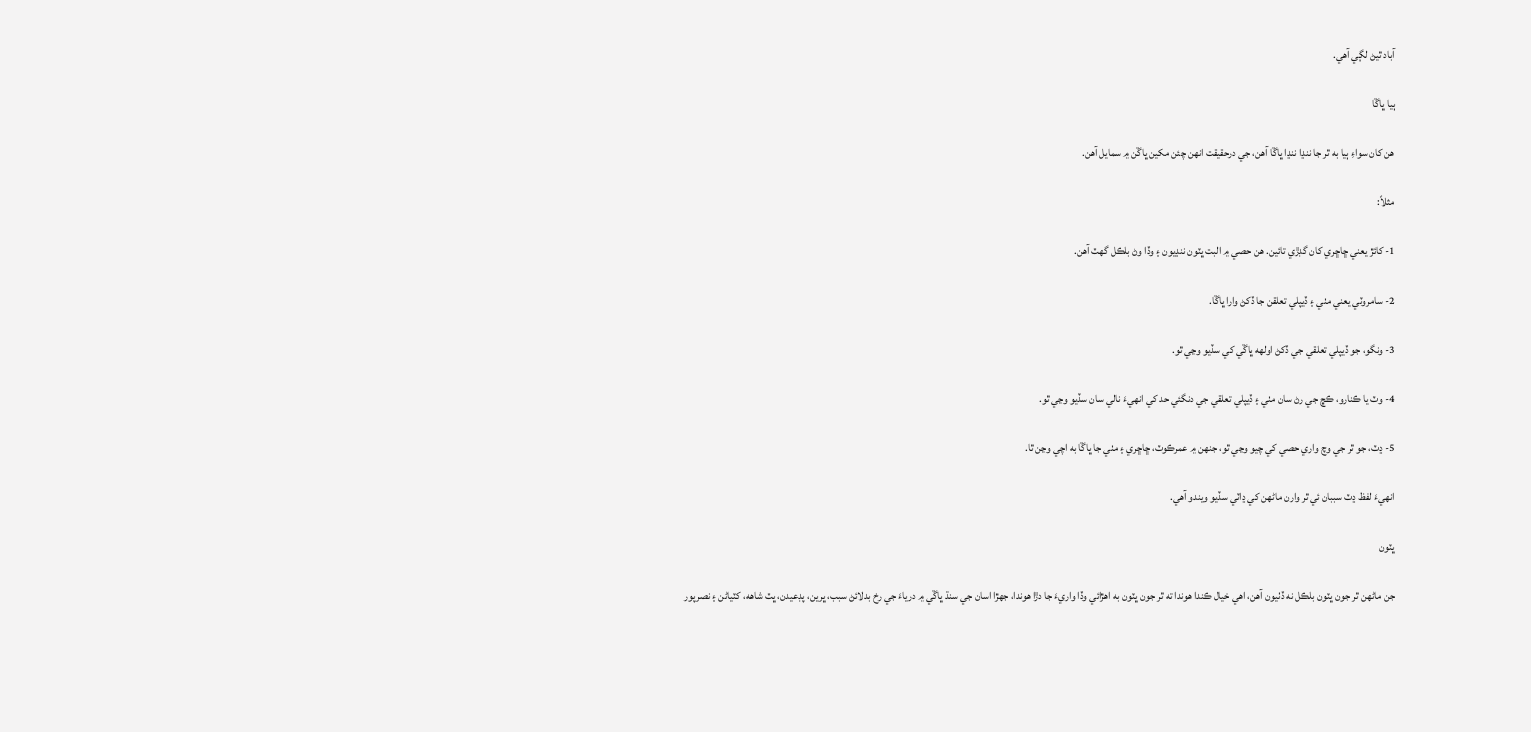آباد ٿيڻ لڳي آهي.

ٻيا ڀاڱا

هن کان سواءِ ٻيا به ٿر جا ننڍا ننڍا ڀاڱا آهن، جي درحقيقت انهن چئن مکين ڀاڱن ۾ سمايل آهن.

مثلاً:

1- کائڙ يعني ڇاڇري کان گڊڙي تائين. هن حصي ۾ البت ڀٽون ننڍيون ۽ وڏا وڻ بلڪل گهٽ آهن.

2- سامروٽي يعني مٺي ۽ ڏيپلي تعلقن جا ڏکڻ وارا ڀاڱا.

3- ونگو، جو ڏيپلي تعلقي جي ڏکڻ اولهه ڀاڱي کي سڏيو وڃي ٿو.

4- وٽ يا ڪنارو، ڪڇ جي رڻ سان مٺي ۽ ڏيپلي تعلقي جي دنگئي حد کي انهيءَ نالي سان سڏيو وڃي ٿو.

5- ڍٽ، جو ٿر جي وچ واري حصي کي چيو وڃي ٿو، جنهن ۾ عمرڪوٽ، ڇاڇري ۽ مٺي جا ڀاڱا به اچي وڃن ٿا.

انهيءَ لفظ ڍٽ سببان ئي ٿر وارن ماڻهن کي ڍاٽي سڏيو ويندو آهي.

ڀٽون

جن ماڻهن ٿر جون ڀٽون بلڪل نه ڏٺيون آهن، اهي خيال ڪندا هوندا ته ٿر جون ڀٽون به اهڙائي وڏا واريءَ جا دڙا هوندا، جهڙا اسان جي سنڌ ڀاڱي ۾ درياءَ جي رخ بدلائڻ سبب، ڀرين، پڊعيدن، ڀٽ شاهه، کٽياڻن ۽ نصرپور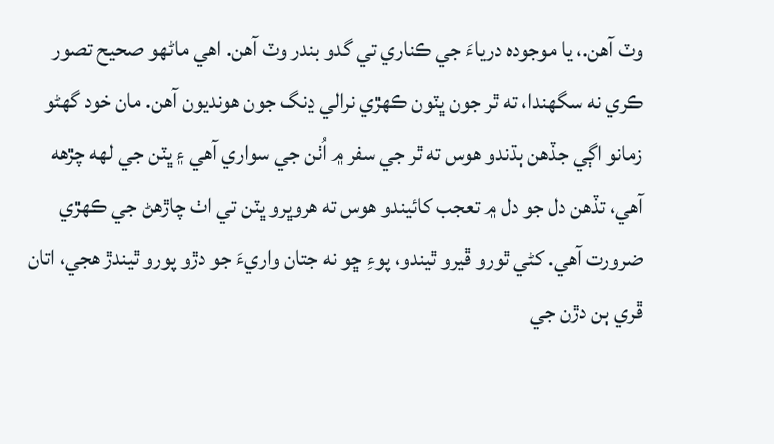وٽ آهن.، يا موجوده درياءَ جي ڪناري تي گدو بندر وٽ آهن. اهي ماڻهو صحيح تصور ڪري نه سگهندا، ته ٿر جون ڀٽون ڪهڙي نرالي ڍنگ جون هونديون آهن. مان خود گهڻو زمانو اڳي جڏهن ٻڌندو هوس ته ٿر جي سفر ۾ اُٺن جي سواري آهي ۽ ڀٽن جي لهه چڙهه آهي، تڏهن دل جو دل ۾ تعجب کائيندو هوس ته هروڀرو ڀٽن تي اٺ چاڙهڻ جي ڪهڙي ضرورت آهي. کڻي ٿورو ڦيرو ٿيندو، پوءِ ڇو نه جتان واريءَ جو دڙو پورو ٿيندڙ هجي، اتان ڦري ٻن دڙن جي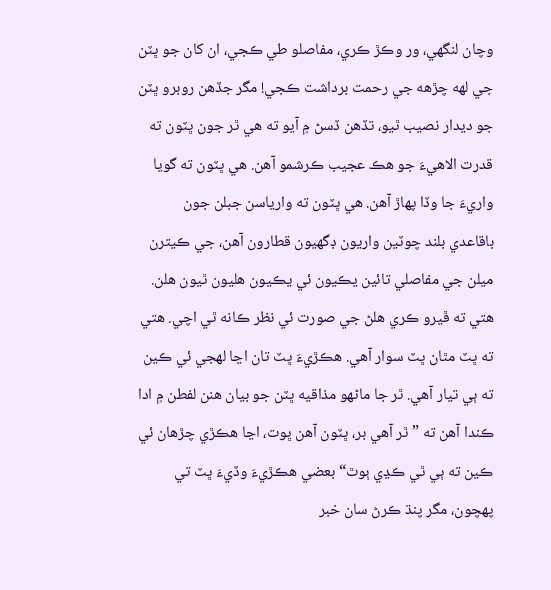وچان لنگهي، ور وڪڙ ڪري، مفاصلو طي ڪجي، ان کان جو ڀٽن جي لهه چڙهه جي رحمت برداشت ڪجي! مگر جڏهن روبرو ڀٽن جو ديدار نصيب ٿيو، تڏهن ڏسڻ ۾ آيو ته هي ٿر جون ڀٽون ته قدرت الاهيءَ جو هڪ عجيب ڪرشمو آهن. هي ڀٽون ته گويا واريءَ جا وڏا پهاڙ آهن. هي ڀٽون ته وارياسن جبلن جون باقاعدي بلند چوٽين واريون ڊگهيون قطارون آهن، جي ڪيترن ميلن جي مفاصلي تائين يڪيون ئي يڪيون هليون ٿيون هلن. هتي ته ڦيرو ڪري هلڻ جي صورت ئي نظر ڪانه ٿي اچي. هتي ته ڀٽ مٿان ڀٽ سوار آهي. هڪڙيءَ ڀٽ تان اڃا لهجي ئي ڪين ته ٻي تيار آهي. ٿر جا ماڻهو مذاقيه ڀٽن جو بيان هنن لفطن ۾ ادا ڪندا آهن ته ”ٿر آهي بر، ڀٽون آهن ڀوت، اڃا هڪڙي چڙهان ئي ڪين ته ٻي ٿي ڪڍي ٻوٿ“ بعضي هڪڙيءَ وڏيءَ ڀٽ تي پهچون، مگر پنڌ ڪرڻ سان خبر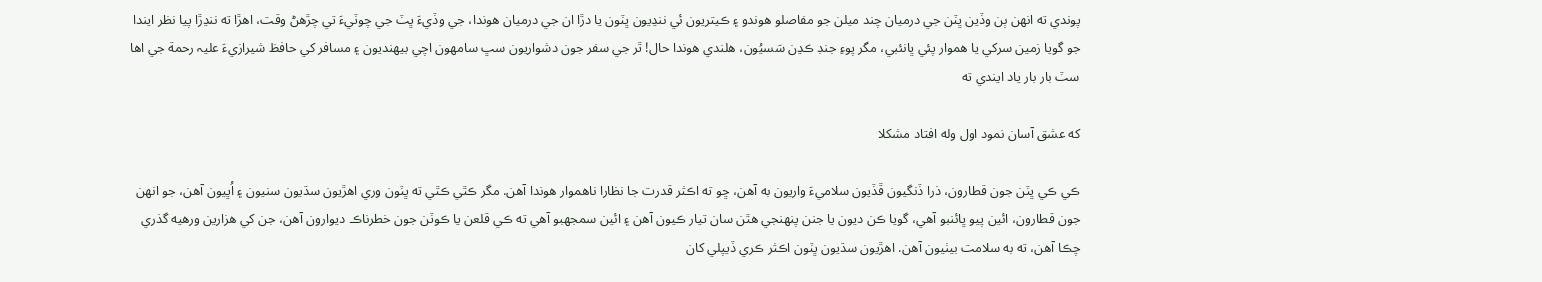پوندي ته انهن ٻن وڏين ڀٽن جي درميان چند ميلن جو مفاصلو هوندو ۽ ڪيتريون ئي ننڍيون ڀٽون يا دڙا ان جي درميان هوندا، جي وڏيءَ ڀٽ جي چوٽيءَ تي چڙهڻ وقت، اهڙا ته ننڍڙا پيا نظر ايندا جو گويا زمين سرکي يا هموار پئي ڀانئبي، مگر پوءِ جنڊ ڪڍن سَسيُون، هلندي هوندا حال! ٿر جي سفر جون دشواريون سڀ سامهون اچي بيهنديون ۽ مسافر کي حافظ شيرازيءَ عليہ رحمة جي اها سٽ بار بار ياد ايندي ته

که عشق آسان نمود اول وله افتاد مشکلا

ڪي ڪي ڀٽن جون قطارون، ذرا ڏنگيون ڦڏيون سلاميءَ واريون به آهن، ڇو ته اڪثر قدرت جا نظارا ناهموار هوندا آهن. مگر ڪٿي ڪٿي ته ڀٽون وري اهڙيون سڌيون سنيون ۽ اُڀيون آهن، جو انهن جون قطارون، ائين پيو ڀائنبو آهي، گويا ڪن ديون يا جنن پنهنجي هٿن سان تيار ڪيون آهن ۽ ائين سمجهبو آهي ته ڪي قلعن يا ڪوٽن جون خطرناڪ ديوارون آهن، جن کي هزارين ورهيه گذري چڪا آهن، ته به سلامت بيٺيون آهن. اهڙيون سڌيون ڀٽون اڪثر ڪري ڏيپلي کان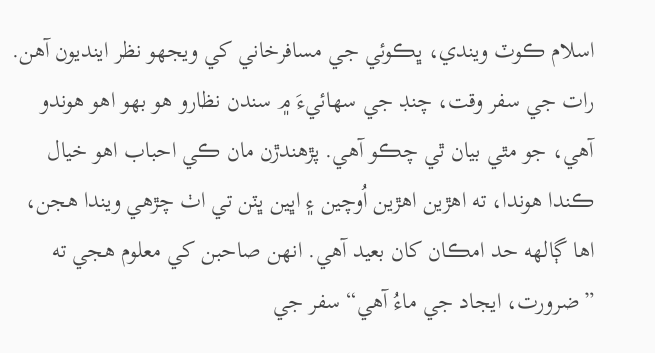اسلام ڪوٽ ويندي، ڀڪوئي جي مسافرخاني کي ويجهو نظر اينديون آهن. رات جي سفر وقت، چنڊ جي سهائيءَ ۾ سندن نظارو هو بهو اهو هوندو آهي، جو مٿي بيان ٿي چڪو آهي. پڙهندڙن مان ڪي احباب اهو خيال ڪندا هوندا، ته اهڙين اهڙين اُوچين ۽ اڀين ڀٽن تي اٺ چڙهي ويندا هجن، اها ڳالهه حد امڪان کان بعيد آهي. انهن صاحبن کي معلوم هجي ته ”ضرورت، ايجاد جي ماءُ آهي“ سفر جي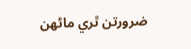ضرورتن ٿري ماڻهن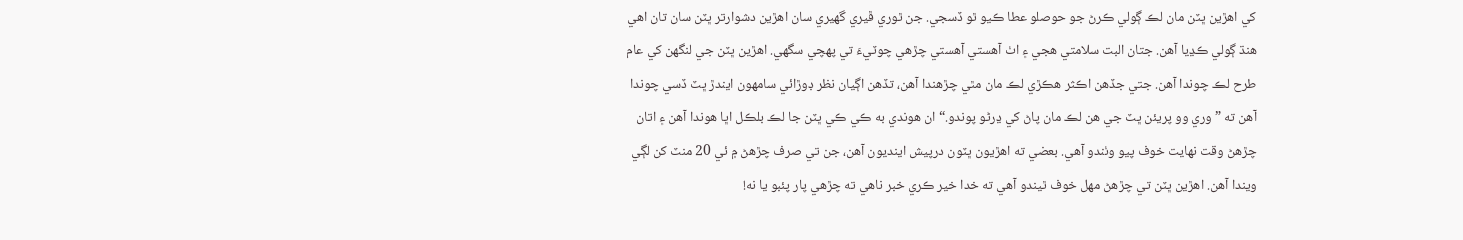کي اهڙين ڀٽن مان لڪ ڳولي ڪرڻ جو حوصلو عطا ڪيو ٿو ڏسجي. جن ٿوري ڦيري گهيري سان اهڙين دشوارتر ڀٽن سان تان اهي هنڌ ڳولي ڪڍيا آهن. جتان البت سلامتي هجي ۽ اٺ آهستي آهستي چڙهي چوٽيءَ تي پهچي سگهي. اهڙين ڀٽن جي لنگهن کي عام طرح لڪ چوندا آهن. جتي جڏهن اڪثر هڪڙي لڪ مان مٿي چڙهندا آهن، تڏهن اڳيان نظر ڊوڙائي سامهون ايندڙ ڀٽ ڏسي چوندا آهن ته ” وري وو پريئن ڀٽ جي هن لڪ مان پاڻ کي ڍرڻو پوندو.“ ان هوندي به ڪي ڪي ڀٽن جا لڪ بلڪل اڀا هوندا آهن ۽ اتان چڙهڻ وقت نهايت خوف پيو وٺندو آهي. بعضي ته اهڙيون ڀٽون درپيش اينديون آهن، جن تي صرف چڙهڻ ۾ ئي 20 منٽ کن لڳي ويندا آهن. اهڙين ڀٽن تي چڙهڻ مهل خوف ٿيندو آهي ته خدا خير ڪري خبر ناهي ته چڙهي پار پئبو يا نه!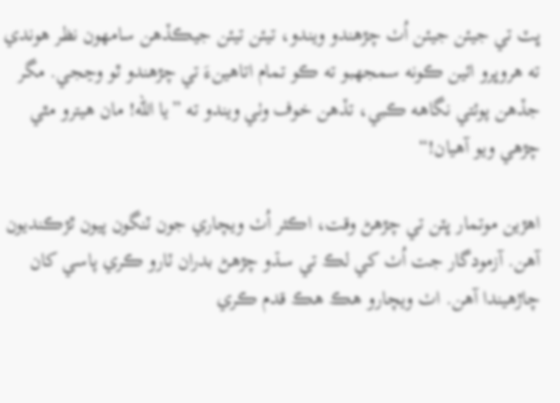ڀٽ تي جيئن جيئن اُٺ چڙهندو ويندو، تيئن تيئن جيڪڏهن سامهون نظر هوندي ته هروڀرو ائين ڪونه سمجهبو ته ڪو تمام اتاهينءَ تي چڙهندو ٿو وڃجي. مگر جڏهن پوئتي نگاهه ڪبي، تڏهن خوف وٺي ويندو ته ”يا الله! مان هيترو مٿي چڙهي ويو آهيان!“

اهڙين موتمار ڀٽن تي چڙهڻ وقت، اڪثر اُٺ ويچاري جون ٽنگون پيون ٿڙڪنديون آهن. آزمودگار جت اُٺ کي لڪ تي سڌو چڙهڻ بدران ٽارو ڪري پاسي کان چاڙهيندا آهن. اٺ ويچارو هڪ هڪ قدم ڪري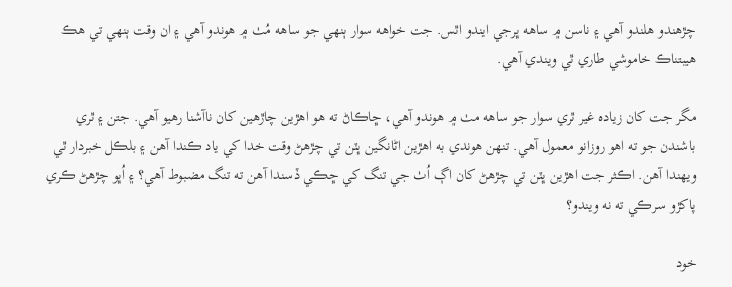چڙهندو هلندو آهي ۽ ناسن ۾ ساهه ڀرجي ايندو اٿس. جت خواهه سوار ٻنهي جو ساهه مُٺ ۾ هوندو آهي ۽ ان وقت ٻنهي تي هڪ هيبتناڪ خاموشي طاري ٿي ويندي آهي.

مگر جت کان زياده غير ٿري سوار جو ساهه مٺ ۾ هوندو آهي، ڇاڪاڻ ته هو اهڙين چاڙهين کان ناآشنا رهيو آهي. جتن ۽ ٿري باشندن جو ته اهو روزانو معمول آهي. تنهن هوندي به اهڙين اڻانگين ڀٽن تي چڙهڻ وقت خدا کي ياد ڪندا آهن ۽ بلڪل خبردار ٿي ويهندا آهن. اڪثر جت اهڙين ڀٽن تي چڙهڻ کان اڳ اُٺ جي تنگ کي ڇڪي ڏسندا آهن ته تنگ مضبوط آهي؟ ۽ اُڀو چڙهڻ ڪري پاکڙو سرڪي ته نه ويندو؟

خود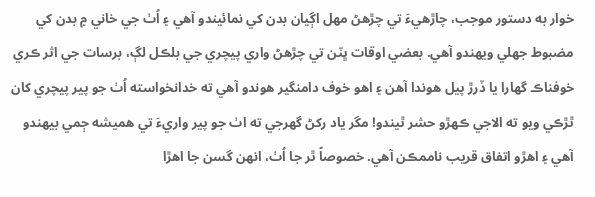خوار به دستور موجب، چاڙهيءَ تي چڙهڻ مهل اڳيان بدن کي نمائيندو آهي ۽ اُٺ جي خاني ۾ بدن کي مضبوط جهلي ويهندو آهي. بعضي اوقات ڀٽن تي چڙهڻ واري پيچري جي بلڪل لڳ، برسات جي اثر ڪري خوفناڪ گهارا يا ڏرڙ پيل هوندا آهن ۽ اهو خوف دامنگير هوندو آهي ته خدانخواسته اُٺ جو پير پيچري کان ٿڙڪي ويو ته الاجي ڪهڙو حشر ٿيندو! مگر ياد رکڻ گهرجي ته اٺ جو پير واريءَ تي هميشه ڄمي بيهندو آهي ۽ اهڙو اتفاق قريب ناممڪن آهي. خصوصاً ٿر جا اُٺ، انهن گسن جا اهڙا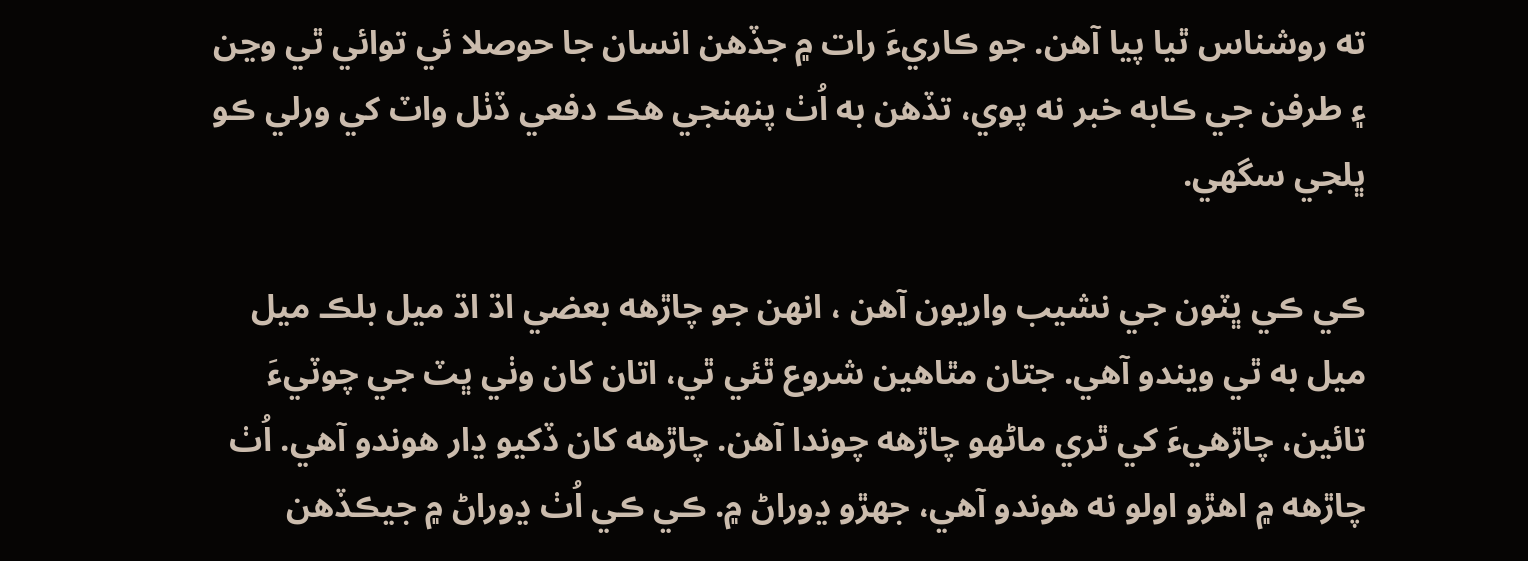ته روشناس ٿيا پيا آهن. جو ڪاريءَ رات ۾ جڏهن انسان جا حوصلا ئي توائي ٿي وڃن ۽ طرفن جي ڪابه خبر نه پوي، تڏهن به اُٺ پنهنجي هڪ دفعي ڏٺل واٽ کي ورلي ڪو ڀلجي سگهي.

ڪي ڪي ڀٽون جي نشيب واريون آهن ، انهن جو چاڙهه بعضي اڌ اڌ ميل بلڪ ميل ميل به ٿي ويندو آهي. جتان مٿاهين شروع ٿئي ٿي، اتان کان وٺي ڀٽ جي چوٽيءَ تائين، چاڙهيءَ کي ٿري ماڻهو چاڙهه چوندا آهن. چاڙهه کان ڏکيو ڍار هوندو آهي. اُٺ چاڙهه ۾ اهڙو اولو نه هوندو آهي، جهڙو ڍوراڻ ۾. ڪي ڪي اُٺ ڍوراڻ ۾ جيڪڏهن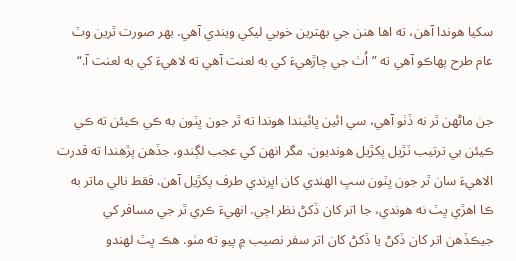سکيا هوندا آهن، ته اها هنن جي بهترين خوبي ليکي ويندي آهي. بهر صورت ٿرين وٽ عام طرح پهاڪو آهي ته ”اُٺ جي چاڙهيءَ کي به لعنت آهي ته لاهيءَ کي به لعنت آ.“

جن ماڻهن ٿر نه ڏٺو آهي، سي ائين ڀائيندا هوندا ته ٿر جون ڀٽون به ڪي ڪيئن ته ڪي ڪيئن بي ترتيب ٽڙيل پکڙيل هونديون. مگر انهن کي عجب لڳندو، جڏهن پڙهندا ته قدرت الاهيءَ سان ٿر جون ڀٽون سڀ الهندي کان اڀرندي طرف پکڙيل آهن. فقط نالي ماتر به ڪا اهڙي ڀٽ نه هوندي، جا اتر کان ڏکڻ نظر اچي. انهيءَ ڪري ٿر جي مسافر کي جيڪڏهن اتر کان ڏکڻ يا ڏکڻ کان اتر سفر نصيب ۾ پيو ته مٺو. هڪ ڀٽ لهندو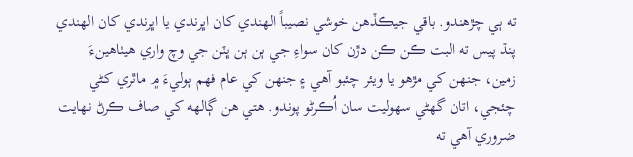ته ٻي چڙهندو. باقي جيڪڏهن خوشي نصيباً الهندي کان اڀرندي يا اڀرندي کان الهندي پنڌ پيس ته البت ڪن ڪن دڙن کان سواءِ جي ٻن ٻن ڀٽن جي وچ واري هيٺاهينءَ زمين، جنهن کي مڙهو يا ويئر چئبو آهي ۽ جنهن کي عام فهم ٻوليءَ ۾ ماٿري کڻي چئجي، اتان گهڻي سهوليت سان اُڪرڻو پوندو. هتي هن ڳالهه کي صاف ڪرڻ نهايت ضروري آهي ته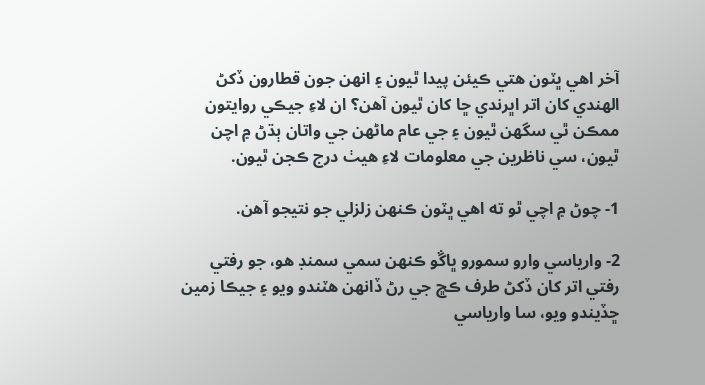آخر اهي ڀٽون هتي ڪيئن پيدا ٿيون ۽ انهن جون قطارون ڏکڻ الهندي کان اتر اڀرندي ڇا کان ٿيون آهن؟ ان لاءِ جيڪي روايتون ممڪن ٿي سگهن ٿيون ۽ جي عام ماڻهن جي واتان ٻڌڻ ۾ اچن ٿيون، سي ناظرين جي معلومات لاءِ هيٺ درج ڪجن ٿيون.

1- چوڻ ۾ اچي ٿو ته اهي ڀٽون ڪنهن زلزلي جو نتيجو آهن.

2- وارياسي وارو سمورو ڀاڱو ڪنهن سمي سمنڊ هو، جو رفتي رفتي اتر کان ڏکڻ طرف ڪڇ جي رڻ ڏانهن هٽندو ويو ۽ جيڪا زمين ڇڏيندو ويو، سا وارياسي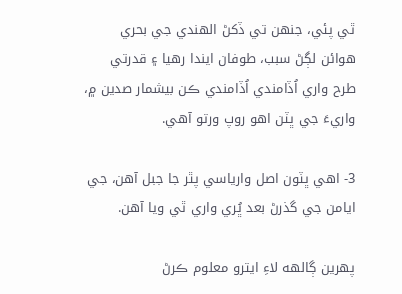ٿي پئي، جنهن تي ڏکڻ الهندي جي بحري هوائن لڳڻ سبب، طوفان ايندا رهيا ۽ قدرتي طرح واري اُڏامندي اُڏامندي ڪن بيشمار صدين ۾، واريءَ جي ڀٽن اهو روپ ورتو آهي.

3- اهي ڀٽون اصل وارياسي پٿر جا جبل آهن، جي ايامن جي گذرڻ بعد ڀُري واري ٿي ويا آهن.

پهرين ڳالهه لاءِ ايترو معلوم ڪرڻ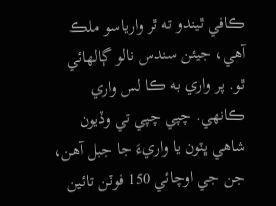ڪافي ٿيندو ته ٿر وارياسو ملڪ آهي، جيئن سندس نالو ڳالهائي ٿو. پر واري به ڪا لس واري ڪانهي. چپي چپي تي وڏيون شاهي ڀٽون يا واريءَ جا جبل آهن، جن جي اوچائي 150 فوٽن تائين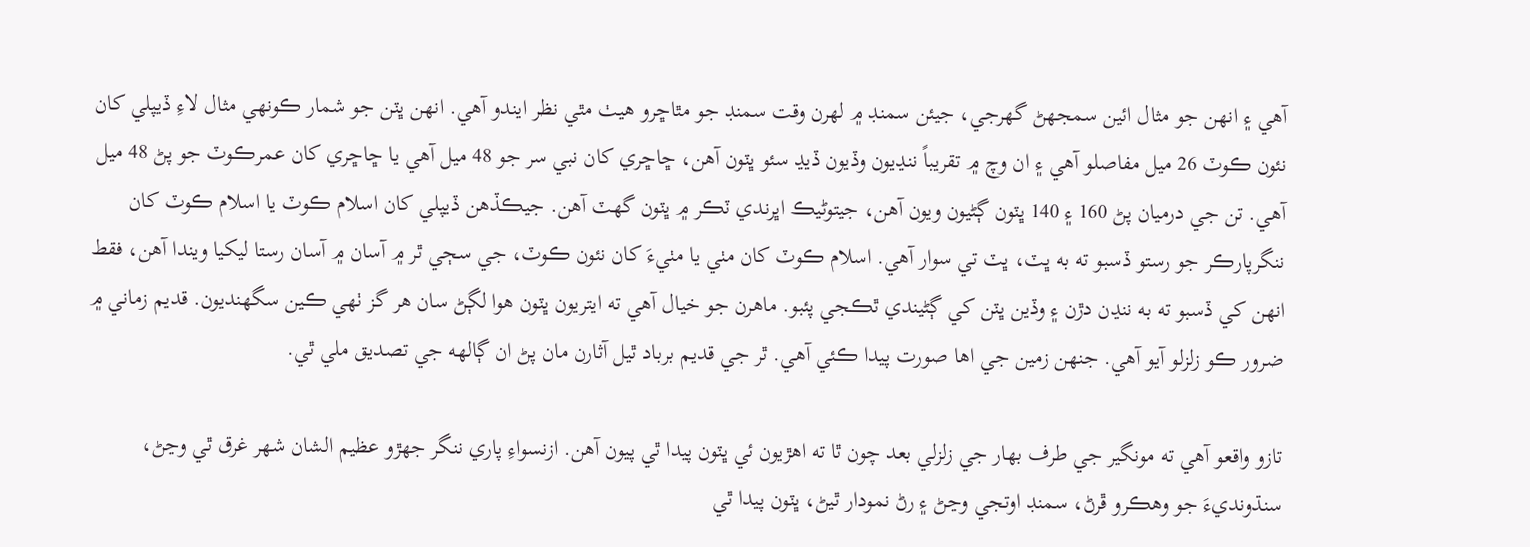آهي ۽ انهن جو مثال ائين سمجهڻ گهرجي، جيئن سمنڊ ۾ لهرن وقت سمنڊ جو مٿاڇرو هيٺ مٿي نظر ايندو آهي. انهن ڀٽن جو شمار ڪونهي مثال لاءِ ڏيپلي کان نئون ڪوٽ 26 ميل مفاصلو آهي ۽ ان وچ ۾ تقريباً ننڍيون وڏيون ڏيڍ سئو ڀٽون آهن، ڇاڇري کان نبي سر جو 48 ميل آهي يا ڇاڇري کان عمرڪوٽ جو پڻ 48 ميل آهي. تن جي درميان پڻ 160 ۽ 140 ڀٽون ڳڻيون ويون آهن، جيتوڻيڪ اڀرندي ٽڪر ۾ ڀٽون گهٽ آهن. جيڪڏهن ڏيپلي کان اسلام ڪوٽ يا اسلام ڪوٽ کان ننگرپارڪر جو رستو ڏسبو ته به ڀٽ، ڀٽ تي سوار آهي. اسلام ڪوٽ کان مٺي يا مٺيءَ کان نئون ڪوٽ، جي سڄي ٿر ۾ آسان ۾ آسان رستا ليکيا ويندا آهن، فقط انهن کي ڏسبو ته به ننڍن دڙن ۽ وڏين ڀٽن کي ڳڻيندي ٿڪجي پئبو. ماهرن جو خيال آهي ته ايتريون ڀٽون هوا لڳڻ سان هر گز ٺهي ڪين سگهنديون. قديم زماني ۾ ضرور ڪو زلزلو آيو آهي. جنهن زمين جي اها صورت پيدا ڪئي آهي. ٿر جي قديم برباد ٿيل آثارن مان پڻ ان ڳالهه جي تصديق ملي ٿي.

تازو واقعو آهي ته مونگير جي طرف بهار جي زلزلي بعد چون ٿا ته اهڙيون ئي ڀٽون پيدا ٿي پيون آهن. ازنسواءِ پاري ننگر جهڙو عظيم الشان شهر غرق ٿي وڃڻ، سنڌونديءَ جو وهڪرو ڦرڻ، سمنڊ اوتجي وڃڻ ۽ رڻ نمودار ٿيڻ، ڀٽون پيدا ٿي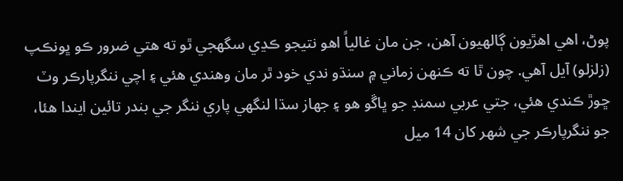پوڻ، اهي اهڙيون ڳالهيون آهن، جن مان غالياً اهو نتيجو ڪڍي سگهجي ٿو ته هتي ضرور ڪو ڀونڪپ (زلزلو) آيل آهي. چون ٿا ته ڪنهن زماني ۾ سنڌو ندي خود ٿر مان وهندي هئي ۽ اچي ننگرپارڪر وٽ ڇوڙ ڪندي هئي، جتي عربي سمنڊ جو ڀاڱو هو ۽ جهاز سڌا لنگهي پاري ننگر جي بندر تائين ايندا هئا، جو ننگرپارڪر جي شهر کان 14 ميل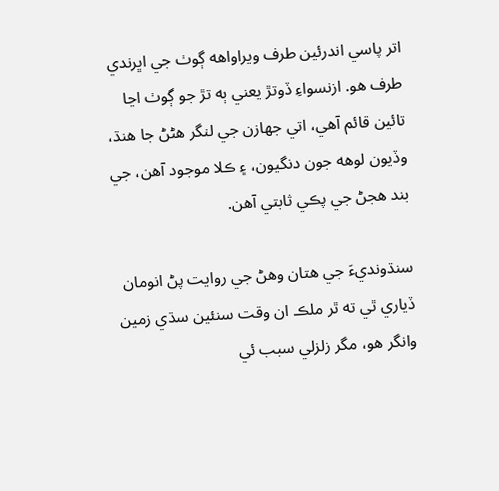اتر پاسي اندرئين طرف ويراواهه ڳوٺ جي اڀرندي طرف هو. ازنسواءِ ڏوتڙ يعني ٻه تڙ جو ڳوٺ اڃا تائين قائم آهي، اتي جهازن جي لنگر هڻڻ جا هنڌ، وڏيون لوهه جون دنگيون، ۽ ڪلا موجود آهن، جي بند هجڻ جي پڪي ثابتي آهن.

سنڌونديءَ جي هتان وهڻ جي روايت پڻ انومان ڏياري ٿي ته ٿر ملڪ ان وقت سنئين سڌي زمين وانگر هو، مگر زلزلي سبب ئي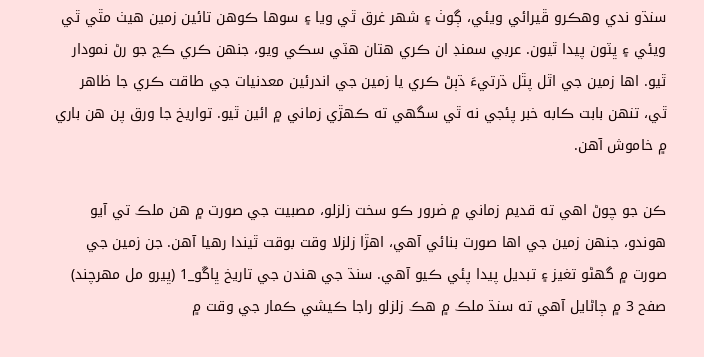سنڌو ندي وهڪرو ڦيرائي ويئي، ڳوٺ ۽ شهر غرق ٿي ويا ۽ سوها ڪوهن تائين زمين هيٺ مٿي ٿي ويئي ۽ ڀٽون پيدا ٿيون. عربي سمنڊ ان ڪري هتان هٽي سڪي ويو، جنهن ڪري ڪڇ جو رڻ نمودار ٿيو. اها زمين جي اٿل پٿل ڌرتيءَ ڌٻڻ ڪري يا زمين جي اندرئين معدنيات جي طاقت ڪري جا ظاهر ٿي، تنهن بابت ڪابه خبر پئجي نه ٿي سگهي ته ڪهڙي زماني ۾ ائين ٿيو. تواريخ جا ورق پن هن باري ۾ خاموش آهن.

ڪن جو چوڻ اهي ته قديم زماني ۾ ضرور ڪو سخت زلزلو، مصبيت جي صورت ۾ هن ملڪ تي آيو هوندو، جنهن زمين جي اها صورت بنائي آهي، اهڙا زلزلا وقت بوقت ٿيندا رهيا آهن. جن زمين جي صورت ۾ گهڻو تغيز ۽ تبديل پيدا پئي ڪيو آهي. سنڌ جي هندن جي تاريخ ڀاڱو_1 (ڀيرو مل مهرچند) صفح 3 ۾ ڄاڻايل آهي ته سنڌ ملڪ ۾ هڪ زلزلو راجا ڪيشي ڪمار جي وقت ۾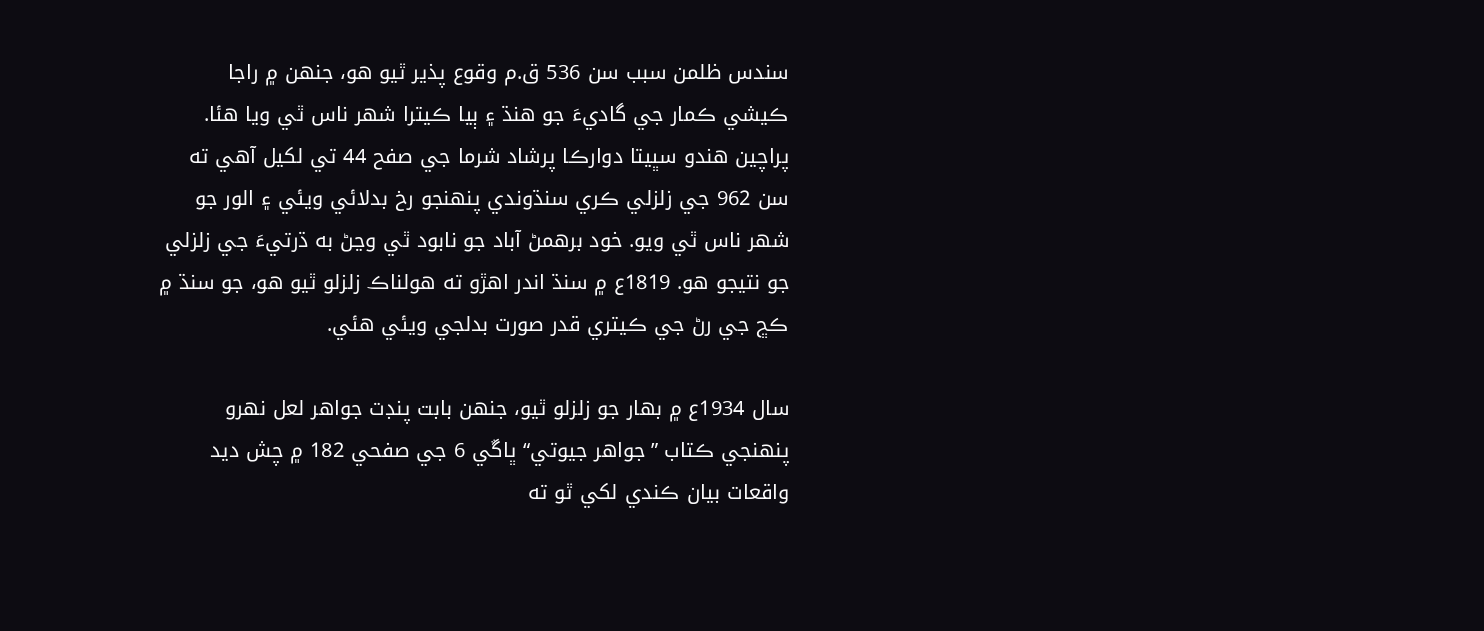سندس ظلمن سبب سن 536 ق.م وقوع پذير ٿيو هو، جنهن ۾ راجا ڪيشي ڪمار جي گاديءَ جو هنڌ ۽ ٻيا ڪيترا شهر ناس ٿي ويا هئا. پراچين هندو سڀيتا دوارڪا پرشاد شرما جي صفح 44 تي لکيل آهي ته سن 962 جي زلزلي ڪري سنڌوندي پنهنجو رخ بدلائي ويئي ۽ الور جو شهر ناس ٿي ويو. خود برهمڻ آباد جو نابود ٿي وڃڻ به ڌرتيءَ جي زلزلي جو نتيجو هو. 1819ع ۾ سنڌ اندر اهڙو ته هولناڪ زلزلو ٿيو هو، جو سنڌ ۾ ڪڇ جي رڻ جي ڪيتري قدر صورت بدلجي ويئي هئي.

سال 1934ع ۾ بهار جو زلزلو ٿيو، جنهن بابت پنڊت جواهر لعل نهرو پنهنجي ڪتاب ”جواهر جيوتي“ ڀاڱي 6 جي صفحي 182 ۾ چش ديد واقعات بيان ڪندي لکي ٿو ته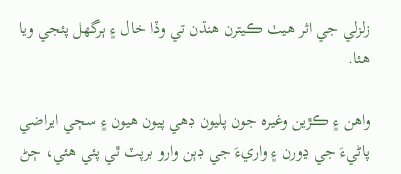زلزلي جي اثر هيٺ ڪيترن هنڌن تي وڏا خال ۽ ٻرگهل پئجي ويا هئا.

واهن ۽ ڪڙين وغيره جون پليون ڊهي پيون هيون ۽ سڄي ايراضي پاڻيءَ جي ڍورن ۽ واريءَ جي ڊٻن وارو برپٽ ٿي پئي هئي، ڄڻ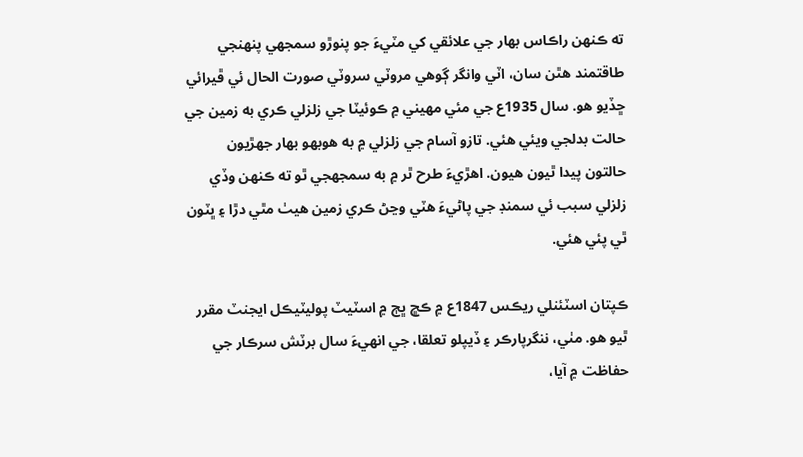ته ڪنهن راڪاس بهار جي علائقي کي مٽيءَ جو پنوڙو سمجهي پنهنجي طاقتمند هٿن سان، اٽي وانگر ڳوهي مروٽي سروٽي صورت الحال ئي ڦيرائي ڇڏيو هو. سال 1935ع جي مئي مهيني ۾ ڪوئيٽا جي زلزلي ڪري به زمين جي حالت بدلجي ويئي هئي. تازو آسام جي زلزلي ۾ به هوبهو بهار جهڙيون حالتون پيدا ٿيون هيون. اهڙيءَ طرح ٿر ۾ به سمجهجي ٿو ته ڪنهن وڏي زلزلي سبب ئي سمنڊ جي پاڻيءَ هٽي وڃڻ ڪري زمين هيٺ مٿي دڙا ۽ ڀٽون ٿي پئي هئي.

ڪپتان اسٽئنلي ريڪس 1847ع ۾ ڪڇ ڀڄ ۾ اسٽيٽ پوليٽيڪل ايجنٽ مقرر ٿيو هو. مٺي، ننگرپارڪر ۽ ڏيپلو تعلقا، جي انهيءَ سال برٽش سرڪار جي حفاظت ۾ آيا،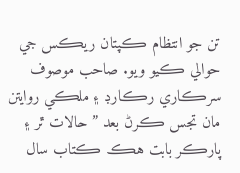تن جو انتظام ڪپتان ريڪس جي حوالي ڪيو ويو. صاحب موصوف سرڪاري رڪارڊ ۽ ملڪي روايتن مان تجس ڪرڻ بعد ” حالات ٿر ۽ پارڪر بابت هڪ ڪتاب سال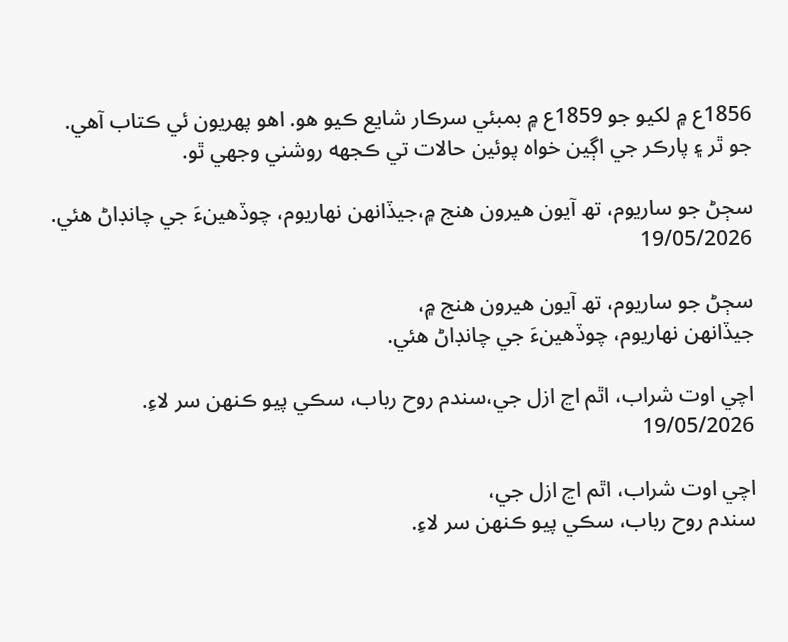1856ع ۾ لکيو جو 1859ع ۾ بمبئي سرڪار شايع ڪيو هو. اهو پهريون ئي ڪتاب آهي. جو ٿر ۽ پارڪر جي اڳين خواه پوئين حالات تي ڪجهه روشني وجهي ٿو.

سڄڻ جو ساريوم، تھ آيون ھيرون ھنج ۾،جيڏانھن نھاريوم، چوڏھينءَ جي چانڊاڻ ھئي.
19/05/2026

سڄڻ جو ساريوم، تھ آيون ھيرون ھنج ۾،
جيڏانھن نھاريوم، چوڏھينءَ جي چانڊاڻ ھئي.

اچي اوت شراب، اٿم اڃ ازل جي،سندم روح رباب، سڪي پيو ڪنھن سر لاءِ.
19/05/2026

اچي اوت شراب، اٿم اڃ ازل جي،
سندم روح رباب، سڪي پيو ڪنھن سر لاءِ.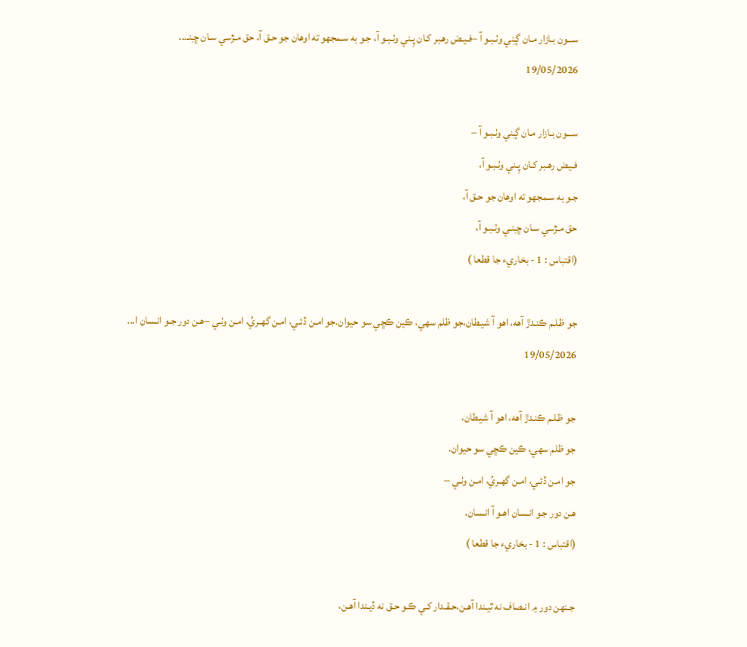ســـون بـازار مـان ڳـِني وٺـبـو آ –فـيـض رهـبر کـان پِـني وٺـبـو آ، جـو به سـمجهو ته اوهان جو حـق آ، حق مـڙسي سـان ڇـِنـ...
19/05/2026

ســـون بـازار مـان ڳـِني وٺـبـو آ –
فـيـض رهـبر کـان پِـني وٺـبـو آ،
جـو به سـمجهو ته اوهان جو حـق آ،
حق مـڙسي سـان ڇـِنـي وٺـبـو آ،
(اقتباس : 1 - بخاريء جا قطعا )

جو ظـلـم ڪنـدڙ آهه، اهو آ شيـطان،جو ظلم سهي، ڪين ڪڇي سو حيوان.جو امـن ڏئـي، امـن گهـريُ، امـن وٺـي –هـن دور جـو انـسان ا...
19/05/2026

جو ظـلـم ڪنـدڙ آهه، اهو آ شيـطان،
جو ظلم سهي، ڪين ڪڇي سو حيوان.
جو امـن ڏئـي، امـن گهـريُ، امـن وٺـي –
هـن دور جـو انـسان اهـو آ انـسان.
(اقتباس : 1 - بخاريء جا قطعا )

جـنهن دور ۾ انـصاف نه ٿيـندا آهـن،حـقـدار کـي ڪـو حـق نه ڏيـندا آهـن،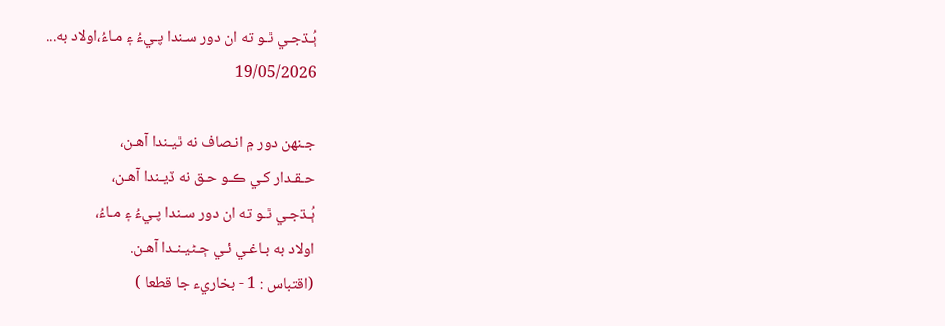ٻُـڌجـي ٿـو ته ان دور سـندا پـيءُ ۽ مـاءُ،اولاد به...
19/05/2026

جـنهن دور ۾ انـصاف نه ٿيـندا آهـن،
حـقـدار کـي ڪـو حـق نه ڏيـندا آهـن،
ٻُـڌجـي ٿـو ته ان دور سـندا پـيءُ ۽ مـاءُ،
اولاد به بـاغـي ئـي ڄـڻيـنـدا آهـن.
(اقتباس : 1 - بخاريء جا قطعا )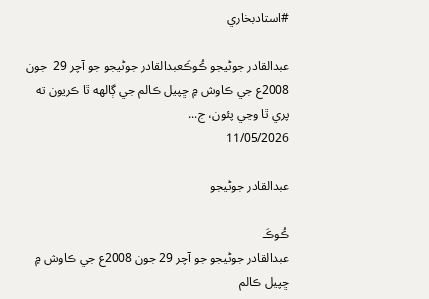#استادبخاري

عبدالقادر جوڻيجو ڪُوڪَعبدالقادر جوڻيجو جو آچر 29  جون  2008ع جي ڪاوش ۾ ڇپيل ڪالم جي ڳالهه ٿا ڪريون ته پري ٿا وڃي پئون، ج...
11/05/2026

عبدالقادر جوڻيجو

ڪُوڪَ
عبدالقادر جوڻيجو جو آچر 29 جون 2008ع جي ڪاوش ۾ ڇپيل ڪالم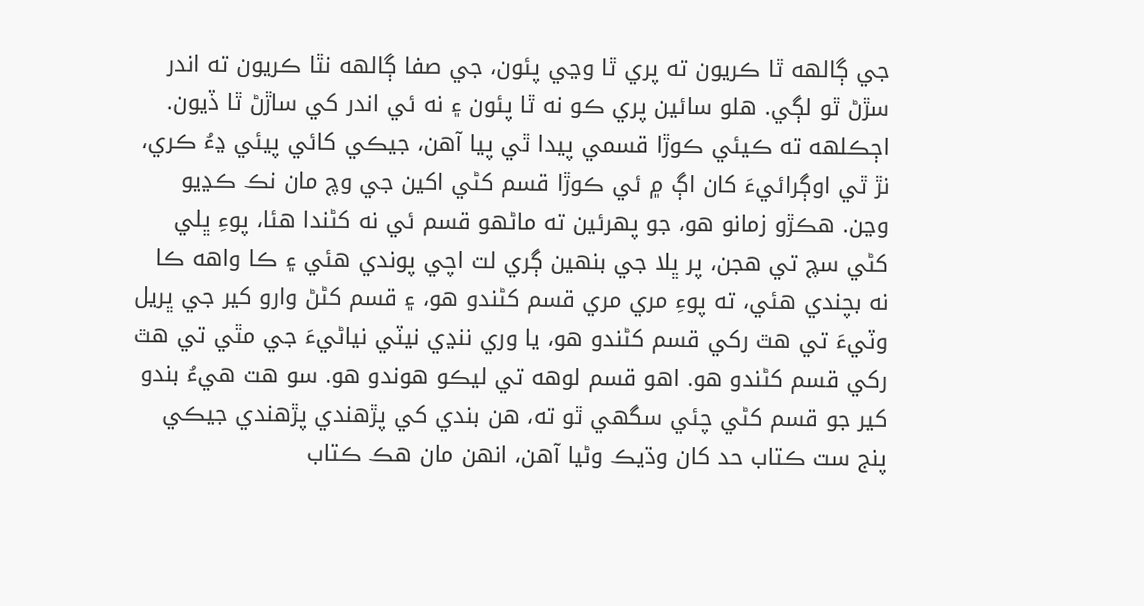جي ڳالهه ٿا ڪريون ته پري ٿا وڃي پئون، جي صفا ڳالهه نٿا ڪريون ته اندر سڙڻ ٿو لڳي. هلو سائين پري ڪو نه ٿا پئون ۽ نه ئي اندر کي ساڙڻ ٿا ڏيون. اڄڪلهه ته ڪيئي ڪوڙا قسمي پيدا ٿي پيا آهن، جيڪي کائي پيئي ڍءُ ڪري، نڙ ٿي اوڳرائيءَ کان اڳ ۾ ئي ڪوڙا قسم کڻي اکين جي وچ مان نڪ ڪڍيو وڃن. هڪڙو زمانو هو، جو پهرئين ته ماڻهو قسم ئي نه کڻندا هئا، پوءِ ڀلي کڻي سچ تي هجن، پر ڀلا جي بنهين ڳري لت اچي پوندي هئي ۽ ڪا واهه ڪا نه بچندي هئي، ته پوءِ مري مري قسم کڻندو هو، ۽ قسم کڻڻ وارو کير جي ڀريل وٽيءَ تي هٿ رکي قسم کڻندو هو، يا وري ننڍي نيٽي نياڻيءَ جي مٿي تي هٿ رکي قسم کڻندو هو. اهو قسم لوهه تي ليڪو هوندو هو. سو هت هيءُ بندو کير جو قسم کڻي چئي سگهي ٿو ته، هن بندي کي پڙهندي پڙهندي جيڪي پنج ست ڪتاب حد کان وڌيڪ وڻيا آهن، انهن مان هڪ ڪتاب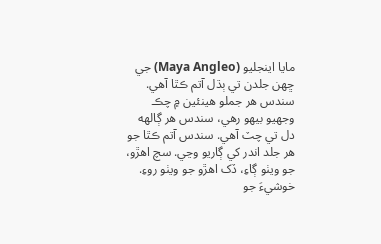مايا اينجليو (Maya Angleo) جي ڇهن جلدن تي ٻڌل آتم ڪٿا آهي. سندس هر جملو هينئين ۾ چڪ وجهيو بيهو رهي، سندس هر ڳالهه دل تي چٽ آهي. سندس آتم ڪٿا جو هر جلد اندر کي ڳاريو وڃي. سچ اهڙو، جو ويٺو ڳاءِ، ڏک اهڙو جو ويٺو روءِ. خوشيءَ جو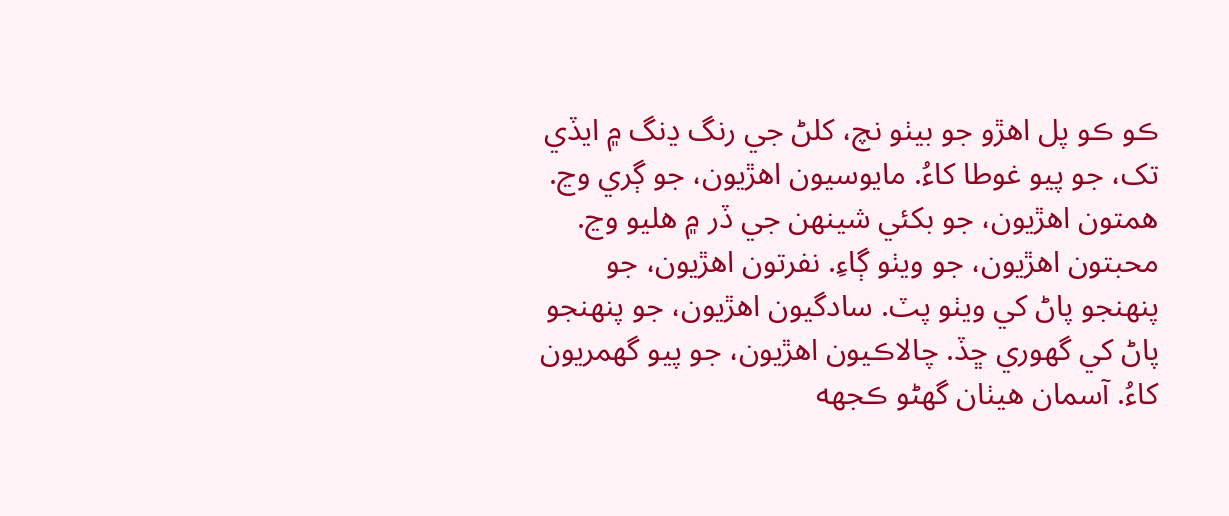ڪو ڪو پل اهڙو جو بيٺو نچ، کلڻ جي رنگ ڍنگ ۾ ايڏي تک، جو پيو غوطا کاءُ. مايوسيون اهڙيون، جو ڳري وڃ. همتون اهڙيون، جو بکئي شينهن جي ڏر ۾ هليو وڃ. محبتون اهڙيون، جو ويٺو ڳاءِ. نفرتون اهڙيون، جو پنهنجو پاڻ کي ويٺو پٽ. سادگيون اهڙيون، جو پنهنجو پاڻ کي گهوري ڇڏ. چالاڪيون اهڙيون، جو پيو گهمريون کاءُ. آسمان هيٺان گهڻو ڪجهه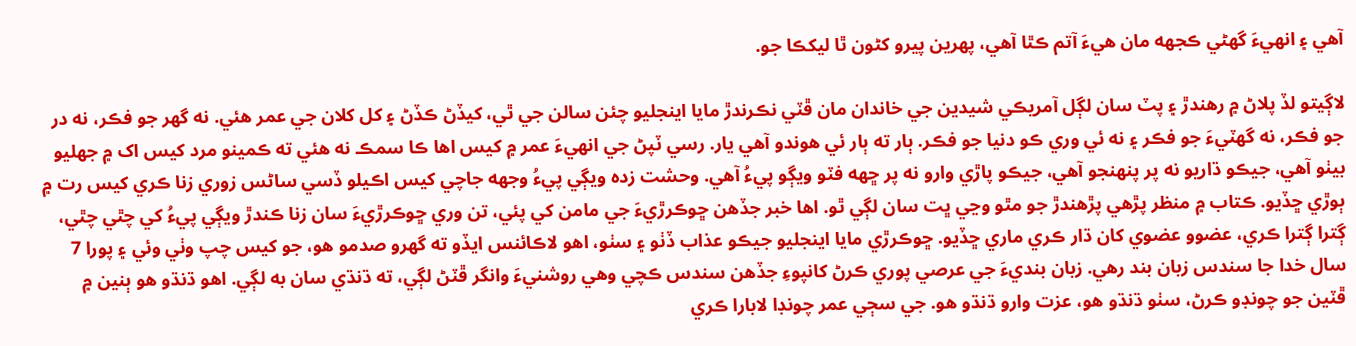آهي ۽ انهيءَ گهڻي ڪجهه مان هيءَ آتم ڪٿا آهي، پهرين پيرو کڻون ٿا ليکڪا جو.

لاڳيتو لڏ پلاڻ ۾ رهندڙ ۽ پٽ سان لڳل آمريڪي شيدين جي خاندان مان ڦٽي نڪرندڙ مايا اينجليو چئن سالن جي ٿي، کيڏڻ ڪڏڻ ۽ کل کلان جي عمر هئي. نه گهر جو فڪر، نه در جو فڪر، نه گهٽيءَ جو فڪر ۽ نه ئي وري ڪو دنيا جو فڪر. ٻار ته ٻار ئي هوندو آهي يار. رسي ٽپڻ جي انهيءَ عمر ۾ کيس اها ڪا سمڪ نه هئي ته ڪمينو مرد کيس اک ۾ جهليو بيٺو آهي، جيڪو ڌاريو نه پر پنهنجو آهي، جيڪو پاڙي وارو نه پر ڇهه فٽو ويڳو پيءُ آهي. وحشت زده ويڳي پيءُ وجهه جاچي کيس اڪيلو ڏسي ساڻس زوري زنا ڪري کيس رت ۾ ٻوڙي ڇڏيو. ڪتاب ۾ منظر پڙهي پڙهندڙ جو مٿو وڃي ڀت سان لڳي ٿو. اها خبر جڏهن ڇوڪرڙيءَ جي مامن کي پئي، تن وري ڇوڪرڙيءَ سان زنا ڪندڙ ويڳي پيءُ کي چٿي چٿي، ڳترا ڳترا ڪري، عضوو عضوي کان ڌار ڪري ماري ڇڏيو. ڇوڪرڙي مايا اينجليو جيڪو عذاب ڏٺو ۽ سٺو، اهو لاڪائنس ايڏو ته گهرو صدمو هو، جو کيس چپ وٺي وئي ۽ پورا 7 سال خدا جا سندس زبان بند رهي. زبان بنديءَ جي عرصي پوري ڪرڻ کانپوءِ جڏهن سندس ڪچي وهي روشنيءَ وانگر ڦٽڻ لڳي، ته ڌنڌي سان به لڳي. اهو ڌنڌو هو ٻنين ۾ ڦٽين جو چونڊو ڪرڻ، سٺو ڌنڌو هو، عزت وارو ڌنڌو هو. جي سڄي عمر چونڊا لابارا ڪري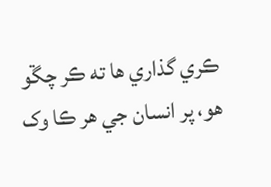ڪري گذاري ها ته ڪر چڱو هو، پر انسان جي هر ڪا وک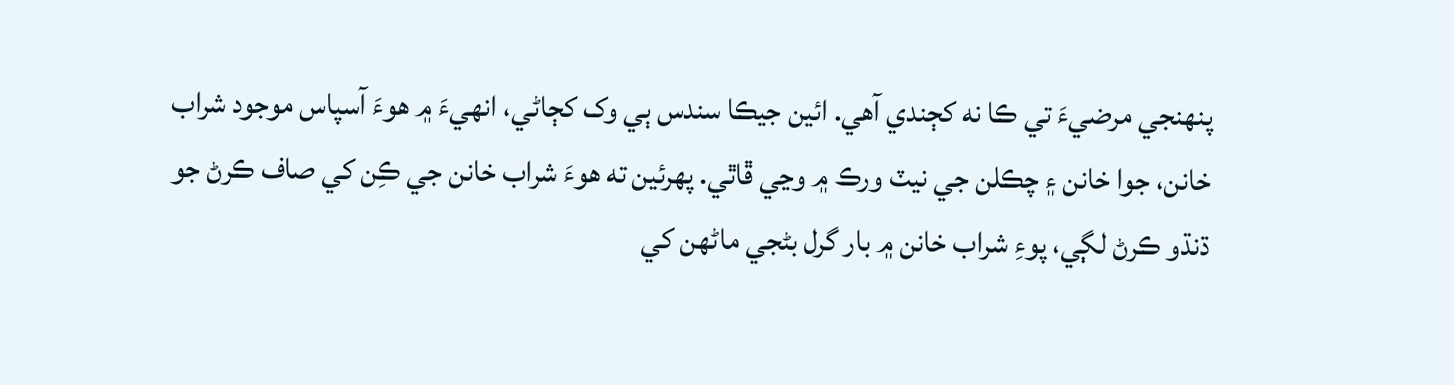پنهنجي مرضيءَ تي ڪا نه کڄندي آهي. ائين جيڪا سندس ٻي وک کڄاڻي، انهيءَ ۾ هوءَ آسپاس موجود شراب خانن، جوا خانن ۽ چڪلن جي نيٽ ورڪ ۾ وڃي ڦاٿي. پهرئين ته هوءَ شراب خانن جي ڪِن کي صاف ڪرڻ جو ڌنڌو ڪرڻ لڳي، پوءِ شراب خانن ۾ بار گرل بڻجي ماڻهن کي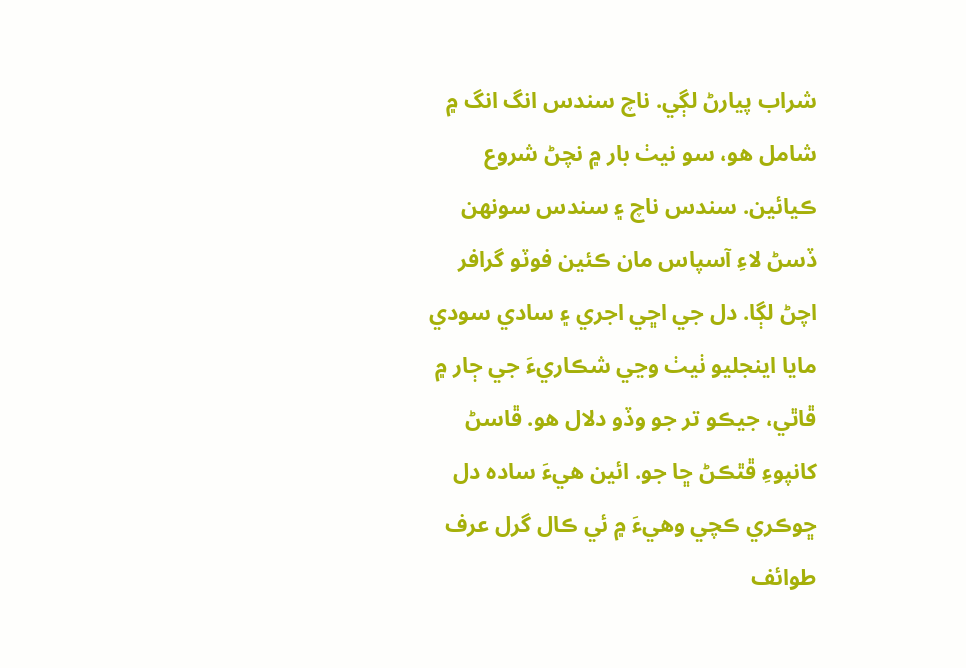شراب پيارڻ لڳي. ناچ سندس انگ انگ ۾ شامل هو، سو نيٺ بار ۾ نچڻ شروع ڪيائين. سندس ناچ ۽ سندس سونهن ڏسڻ لاءِ آسپاس مان ڪئين فوٽو گرافر اچڻ لڳا. دل جي اڇي اجري ۽ سادي سودي مايا اينجليو ٺيٺ وڃي شڪاريءَ جي ڄار ۾ ڦاٿي، جيڪو تر جو وڏو دلال هو. ڦاسڻ کانپوءِ ڦٿڪڻ ڇا جو. ائين هيءَ ساده دل ڇوڪري ڪچي وهيءَ ۾ ئي ڪال گرل عرف طوائف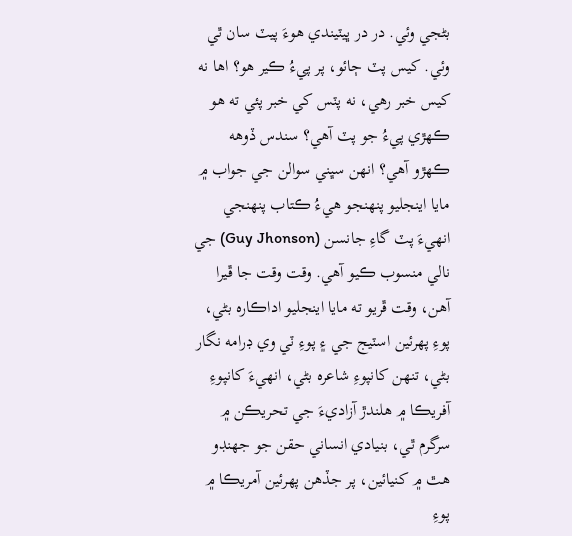بڻجي وئي. در در ڀيٽيندي هوءَ پيٽ سان ٿي وئي. کيس پٽ ڄائو، پر پيءُ ڪير هو؟ اها نه کيس خبر رهي، نه پٽس کي خبر پئي ته هو ڪهڙي پيءُ جو پٽ آهي؟ سندس ڏوهه ڪهڙو آهي؟ انهن سڀني سوالن جي جواب ۾ مايا اينجليو پنهنجو هيءُ ڪتاب پنهنجي انهيءَ پٽ گاءِ جانسن (Guy Jhonson) جي نالي منسوب ڪيو آهي. وقت وقت جا ڦيرا آهن، وقت ڦريو ته مايا اينجليو اداڪاره بڻي، پوءِ پهرئين اسٽيج جي ۽ پوءِ ٽي وي ڊرامه نگار بڻي، تنهن کانپوءِ شاعره بڻي، انهيءَ کانپوءِ آفريڪا ۾ هلندڙ آزاديءَ جي تحريڪن ۾ سرگرم ٿي، بنيادي انساني حقن جو جهنڊو هٿ ۾ کنيائين، پر جڏهن پهرئين آمريڪا ۾ پوءِ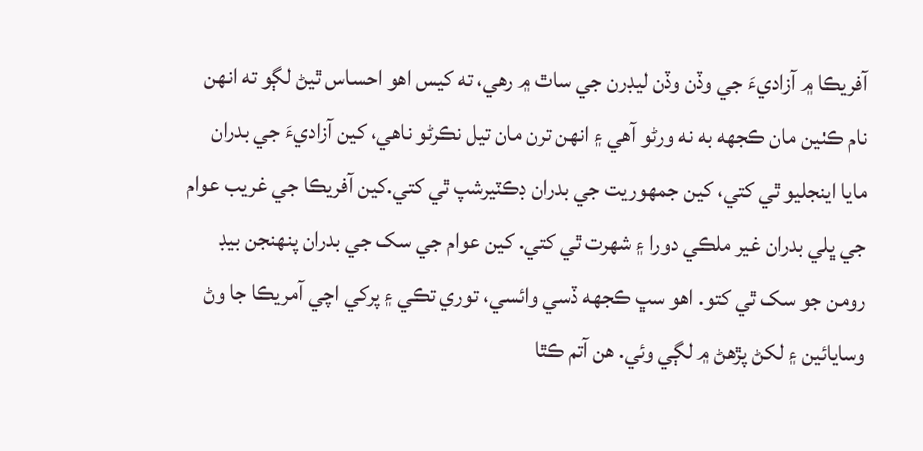آفريڪا ۾ آزاديءَ جي وڏن وڏن ليڊرن جي ساٿ ۾ رهي، ته کيس اهو احساس ٿيڻ لڳو ته انهن نام ڪٺين مان ڪجهه به نه ورڻو آهي ۽ انهن ترن مان تيل نڪرڻو ناهي، کين آزاديءَ جي بدران مايا اينجليو ٿي کتي، کين جمهوريت جي بدران ڊڪٽيرشپ ٿي کتي.کين آفريڪا جي غريب عوام جي ڀلي بدران غير ملڪي دورا ۽ شهرت ٿي کتي. کين عوام جي سک جي بدران پنهنجن بيڊ رومن جو سک ٿي کتو. اهو سڀ ڪجهه ڏسي وائسي، توري تڪي ۽ پرکي اچي آمريڪا جا وڻ وسايائين ۽ لکڻ پڙهڻ ۾ لڳي وئي. هن آتم ڪٿا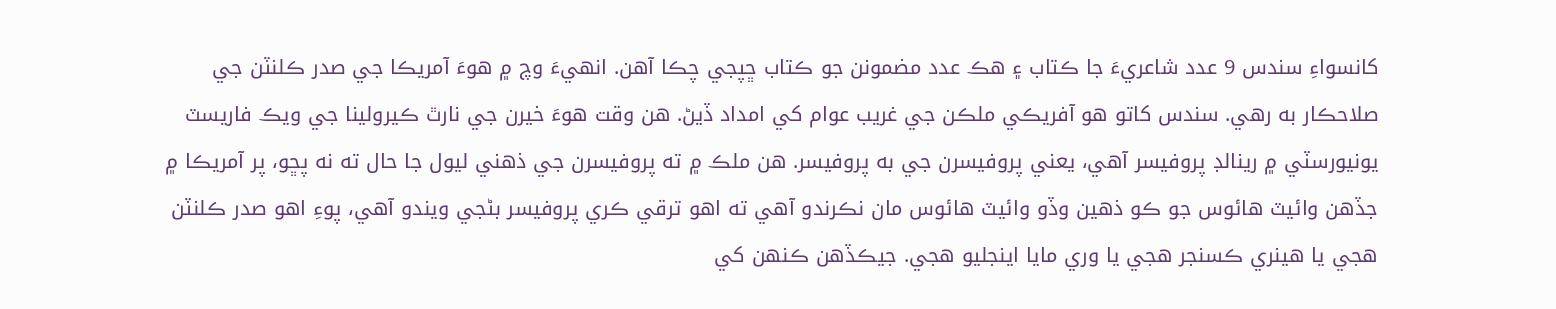کانسواءِ سندس 9 عدد شاعريءَ جا ڪتاب ۽ هڪ عدد مضمونن جو ڪتاب ڇپجي چڪا آهن. انهيءَ وچ ۾ هوءَ آمريڪا جي صدر ڪلنٽن جي صلاحڪار به رهي. سندس کاتو هو آفريڪي ملڪن جي غريب عوام کي امداد ڏيڻ. هن وقت هوءَ خيرن جي نارٿ ڪيرولينا جي ويڪ فاريسٽ يونيورسٽي ۾ رينالڊ پروفيسر آهي، يعني پروفيسرن جي به پروفيسر. هن ملڪ ۾ ته پروفيسرن جي ذهني ليول جا حال ته نه پڇو، پر آمريڪا ۾ جڏهن وائيٽ هائوس جو ڪو ذهين وڏو وائيٽ هائوس مان نڪرندو آهي ته اهو ترقي ڪري پروفيسر بڻجي ويندو آهي، پوءِ اهو صدر ڪلنٽن هجي يا هينري ڪسنجر هجي يا وري مايا اينجليو هجي. جيڪڏهن ڪنهن کي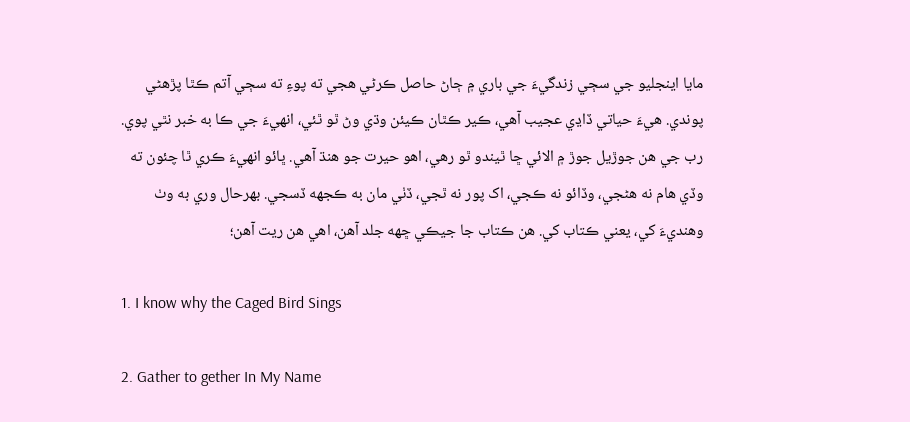مايا اينجليو جي سڄي زندگيءَ جي باري ۾ ڄاڻ حاصل ڪرڻي هجي ته پوءِ ته سڄي آتم ڪٿا پڙهڻي پوندي. هيءَ حياتي ڏاڍي عجيب آهي، ڪير ڪٿان ڪيئن وڌي وڻ ٿو ٿئي، انهيءَ جي ڪا به خبر نٿي پوي. رب جي هن جوڙيل جوڙ ۾ الائي ڇا ٿيندو ٿو رهي، اهو حيرت جو هنڌ آهي. ڀائو انهيءَ ڪري ٿا چئون ته وڏي هام نه هڻجي، وڏائو نه ڪجي، اک پور نه ٿجي، ڏٺي مان به ڪجهه ڏسجي. بهرحال وري به وٺ وهنديءَ کي، يعني ڪتاب کي. هن ڪتاب جا جيڪي ڇهه جلد آهن، اهي هن ريت آهن؛

1. I know why the Caged Bird Sings

2. Gather to gether In My Name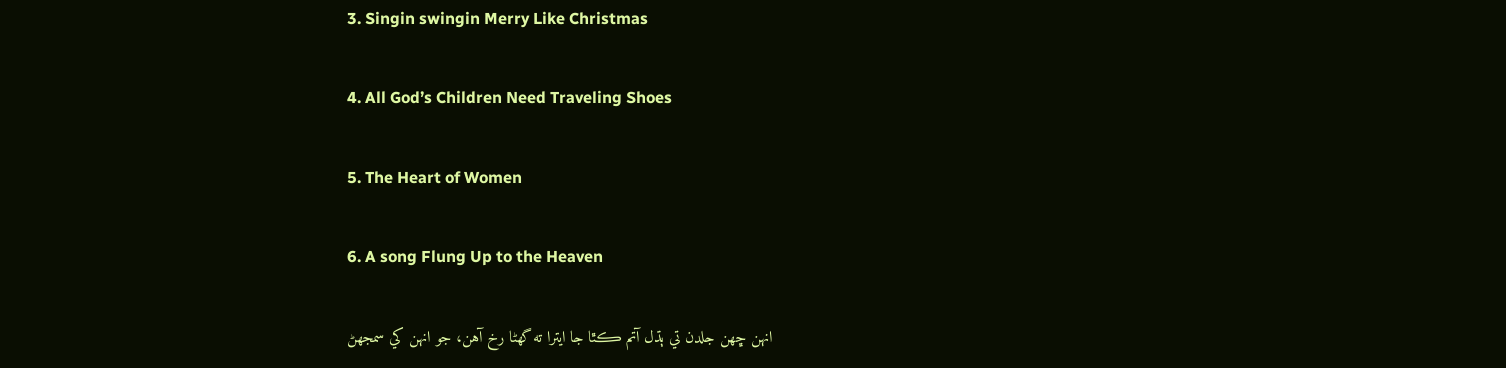3. Singin swingin Merry Like Christmas

4. All God’s Children Need Traveling Shoes

5. The Heart of Women

6. A song Flung Up to the Heaven

انهن ڇهن جلدن تي ٻڌل آتم ڪٿا جا ايترا ته گهڻا رخ آهن، جو انهن کي سمجهڻ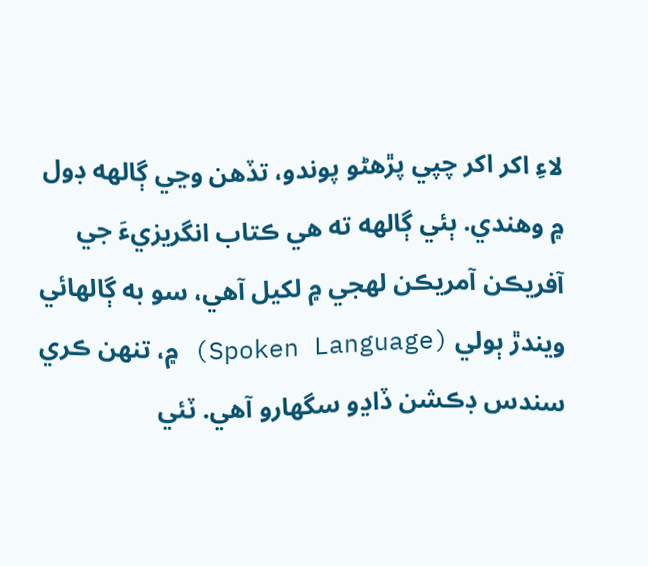لاءِ اکر اکر چپي پڙهڻو پوندو، تڏهن وڃي ڳالهه ڊول ۾ وهندي. ٻئي ڳالهه ته هي ڪتاب انگريزيءَ جي آفريڪن آمريڪن لهجي ۾ لکيل آهي، سو به ڳالهائي ويندڙ ٻولي (Spoken Language) ۾، تنهن ڪري سندس ڊڪشن ڏاڍو سگهارو آهي. ٽئي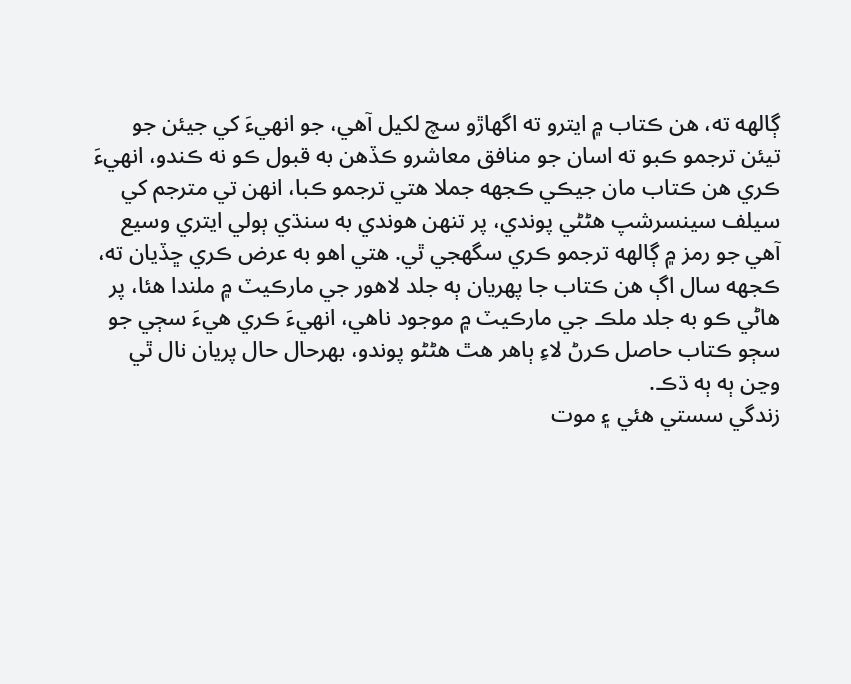ڳالهه ته، هن ڪتاب ۾ ايترو ته اگهاڙو سچ لکيل آهي، جو انهيءَ کي جيئن جو تيئن ترجمو ڪبو ته اسان جو منافق معاشرو ڪڏهن به قبول ڪو نه ڪندو، انهيءَ ڪري هن ڪتاب مان جيڪي ڪجهه جملا هتي ترجمو ڪبا، انهن تي مترجم کي سيلف سينسرشپ هڻڻي پوندي، پر تنهن هوندي به سنڌي ٻولي ايتري وسيع آهي جو رمز ۾ ڳالهه ترجمو ڪري سگهجي ٿي. هتي اهو به عرض ڪري ڇڏيان ته، ڪجهه سال اڳ هن ڪتاب جا پهريان ٻه جلد لاهور جي مارڪيٽ ۾ ملندا هئا، پر هاڻي ڪو به جلد ملڪ جي مارڪيٽ ۾ موجود ناهي، انهيءَ ڪري هيءَ سڄي جو سڄو ڪتاب حاصل ڪرڻ لاءِ ٻاهر هٿ هڻڻو پوندو، بهرحال حال پريان نال ٿي وڃن ٻه ٻه ڌڪ.
زندگي سستي هئي ۽ موت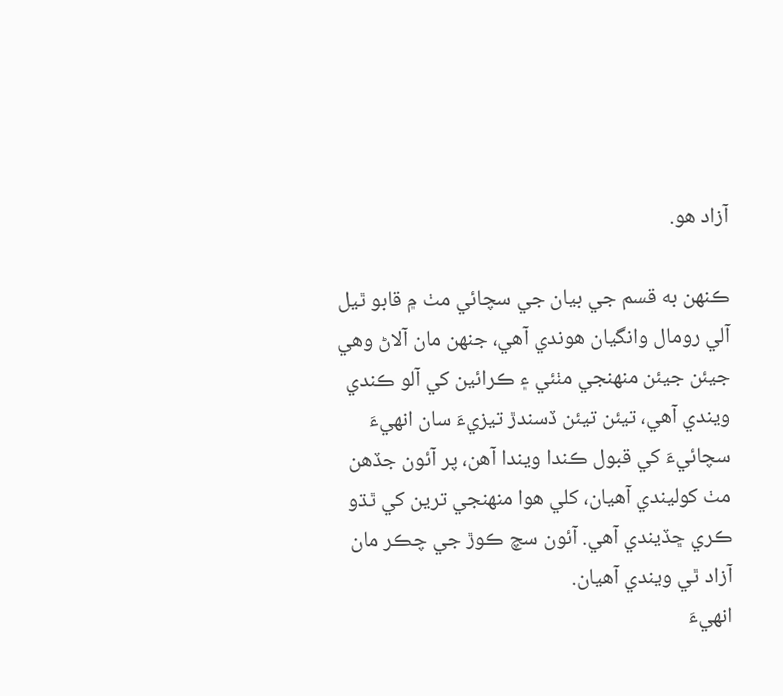آزاد هو.

ڪنهن به قسم جي بيان جي سچائي مٺ ۾ قابو ٿيل آلي رومال وانگيان هوندي آهي، جنهن مان آلاڻ وهي جيئن جيئن منهنجي مٺئي ۽ ڪرائين کي آلو ڪندي ويندي آهي، تيئن تيئن ڏسندڙ تيزيءَ سان انهيءَ سچائيءَ کي قبول ڪندا ويندا آهن، پر آئون جڏهن مٺ کوليندي آهيان، کلي هوا منهنجي ترين کي ٿڌو ڪري ڇڏيندي آهي. آئون سچ ڪوڙ جي چڪر مان آزاد ٿي ويندي آهيان.
انهيءَ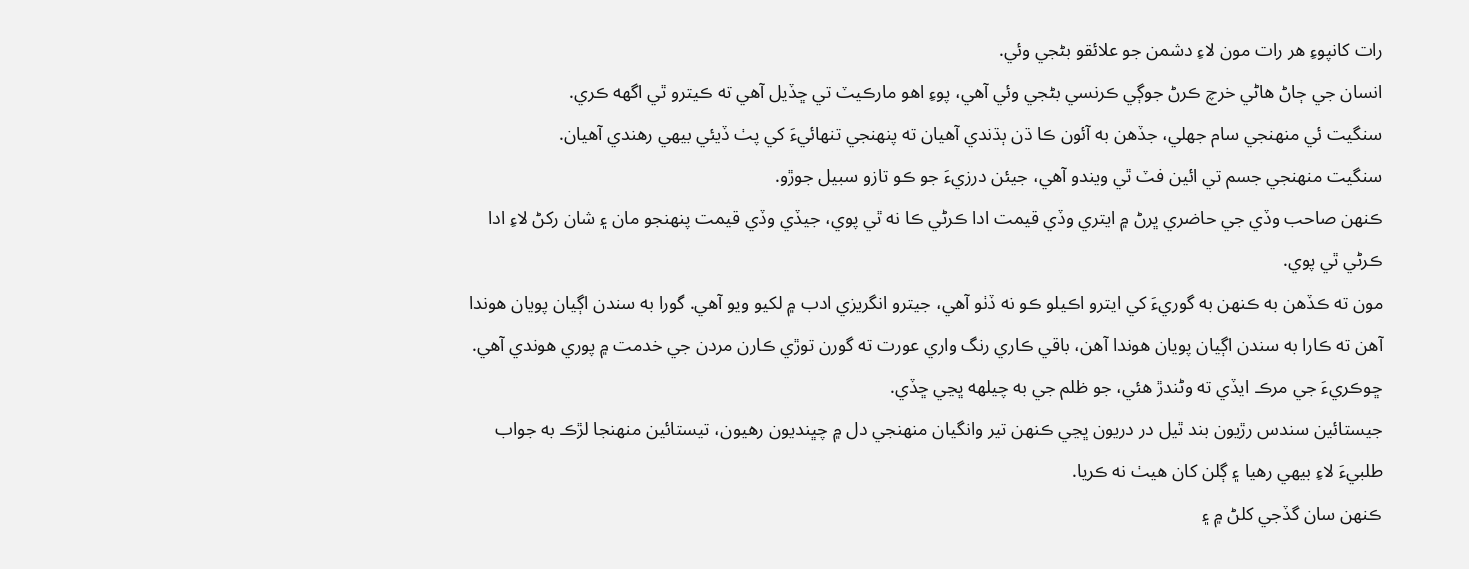رات کانپوءِ هر رات مون لاءِ دشمن جو علائقو بڻجي وئي.
انسان جي ڄاڻ هاڻي خرچ ڪرڻ جوڳي ڪرنسي بڻجي وئي آهي، پوءِ اهو مارڪيٽ تي ڇڏيل آهي ته ڪيترو ٿي اگهه ڪري.
سنگيت ئي منهنجي سام جهلي، جڏهن به آئون ڪا ڌن ٻڌندي آهيان ته پنهنجي تنهائيءَ کي پٺ ڏيئي بيهي رهندي آهيان.
سنگيت منهنجي جسم تي ائين فٽ ٿي ويندو آهي، جيئن درزيءَ جو ڪو تازو سبيل جوڙو.
ڪنهن صاحب وڏي جي حاضري ڀرڻ ۾ ايتري وڏي قيمت ادا ڪرڻي ڪا نه ٿي پوي، جيڏي وڏي قيمت پنهنجو مان ۽ شان رکڻ لاءِ ادا ڪرڻي ٿي پوي.
مون ته ڪڏهن به ڪنهن به گوريءَ کي ايترو اڪيلو ڪو نه ڏٺو آهي، جيترو انگريزي ادب ۾ لکيو ويو آهي. گورا به سندن اڳيان پويان هوندا آهن ته ڪارا به سندن اڳيان پويان هوندا آهن، باقي ڪاري رنگ واري عورت ته گورن توڙي ڪارن مردن جي خدمت ۾ پوري هوندي آهي.
ڇوڪريءَ جي مرڪ ايڏي ته وڻندڙ هئي، جو ظلم جي به چيلهه ڀڃي ڇڏي.
جيستائين سندس رڙيون بند ٿيل در دريون ڀڃي ڪنهن تير وانگيان منهنجي دل ۾ چڀنديون رهيون، تيستائين منهنجا لڙڪ به جواب طلبيءَ لاءِ بيهي رهيا ۽ ڳلن کان هيٺ نه ڪريا.
ڪنهن سان گڏجي کلڻ ۾ ۽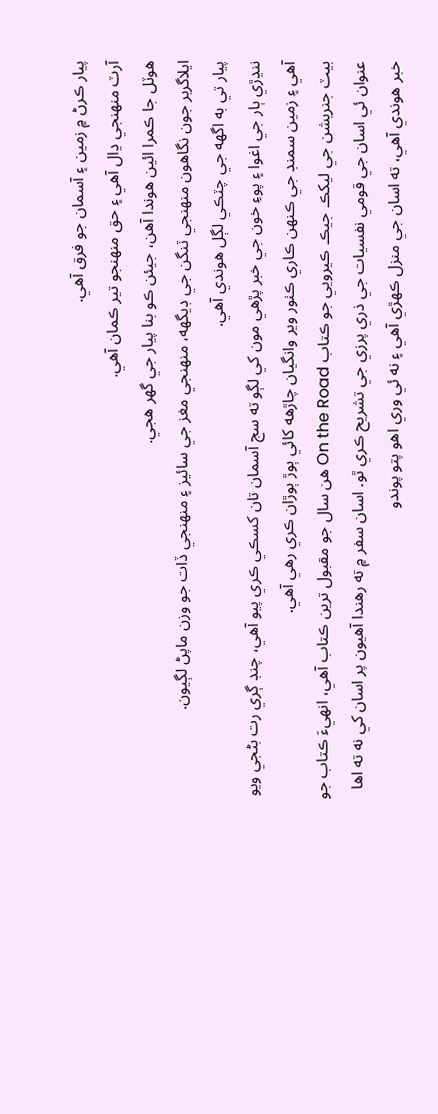پيار ڪرڻ ۾ زمين ۽ آسمان جو فرق آهي.
آرٽ منهنجي ڍال آهي ۽ حق منهنجو تير ڪمان آهي.
هوٽل جا ڪمرا ائين هوندا آهن، جيئن ڪو بنا پيار جي گهر هجي.
ايلاگربر جون نگاهون منهنجي ٽنگن جي ڊيگهه، منهنجي مغز جي سائيز ۽ منهنجي ڏات جو وزن ماپڻ لڳيون.
پيار تي به اگهه جي چٽڪي لڳل هوندي آهي.
ننڍڙي ٻار جي اغوا ۽ پوءِ خون جي خبر پڙهي مون کي لڳو ته سج آسمان تان کسڪي ڪري پيو آهي، چنڊ ڳري رت بڻجي ويو آهي ۽ زمين سمنڊ جي ڪنهن ڪاري ڪٺور وير وانگيان چاڙهه کائي ٻوڙ ٻوڙان ڪري رهي آهي.
بيٽ جنريشن جي ليکڪ جيڪ ڪيرويي جو ڪتاب On the Road هن سال جو مقبول ترين ڪتاب آهي، انهيءَ ڪتاب جو عنوان ئي اسان جي قومي نفسيات جي ذري پرزي جي تشريح ڪري ٿو. اسان سفر ۾ ته رهندا آهيون پر اسان کي نه ته اها خبر هوندي آهي، ته اسان جي منزل ڪهڙي آهي ۽ نه ئي وري اهو پتو پوندو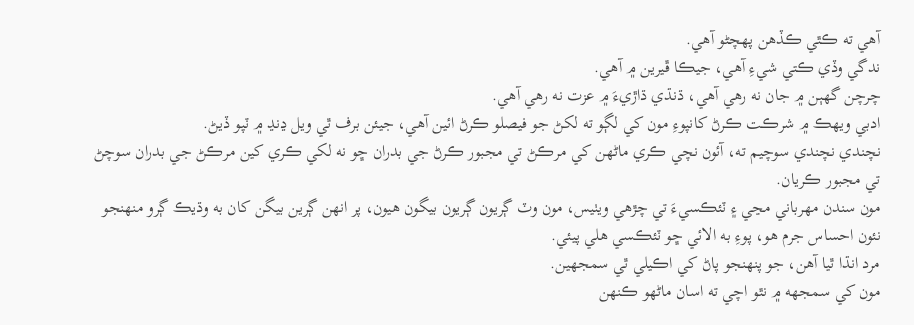آهي ته ڪٿي ڪڏهن پهچڻو آهي.
ندگي وڏي ڪتي شيءِ آهي، جيڪا ڦيرين ۾ آهي.
چرچن گهٻن ۾ جان نه رهي آهي، ڌنڌي ڌاڙيءَ ۾ عزت نه رهي آهي.
ادبي ويهڪ ۾ شرڪت ڪرڻ کانپوءِ مون کي لڳو ته لکڻ جو فيصلو ڪرڻ ائين آهي، جيئن برف ٿي ويل ڍنڍ ۾ ٽپو ڏيڻ.
نچندي نچندي سوچيم ته، آئون نچي ڪري ماڻهن کي مرڪڻ تي مجبور ڪرڻ جي بدران ڇو نه لکي ڪري کين مرڪڻ جي بدران سوچڻ تي مجبور ڪريان.
مون سندن مهرباني مڃي ۽ ٽئڪسيءَ تي چڙهي ويٺيس، مون وٽ ڳريون ڳريون بيگون هيون، پر انهن ڳرين بيگن کان به وڌيڪ ڳرو منهنجو نئون احساس جرم هو، پوءِ به الائي ڇو ٽئڪسي هلي پيئي.
مرد انڌا ٿيا آهن، جو پنهنجو پاڻ کي اڪيلي ٿي سمجهين.
مون کي سمجهه ۾ نٿو اچي ته اسان ماڻهو ڪنهن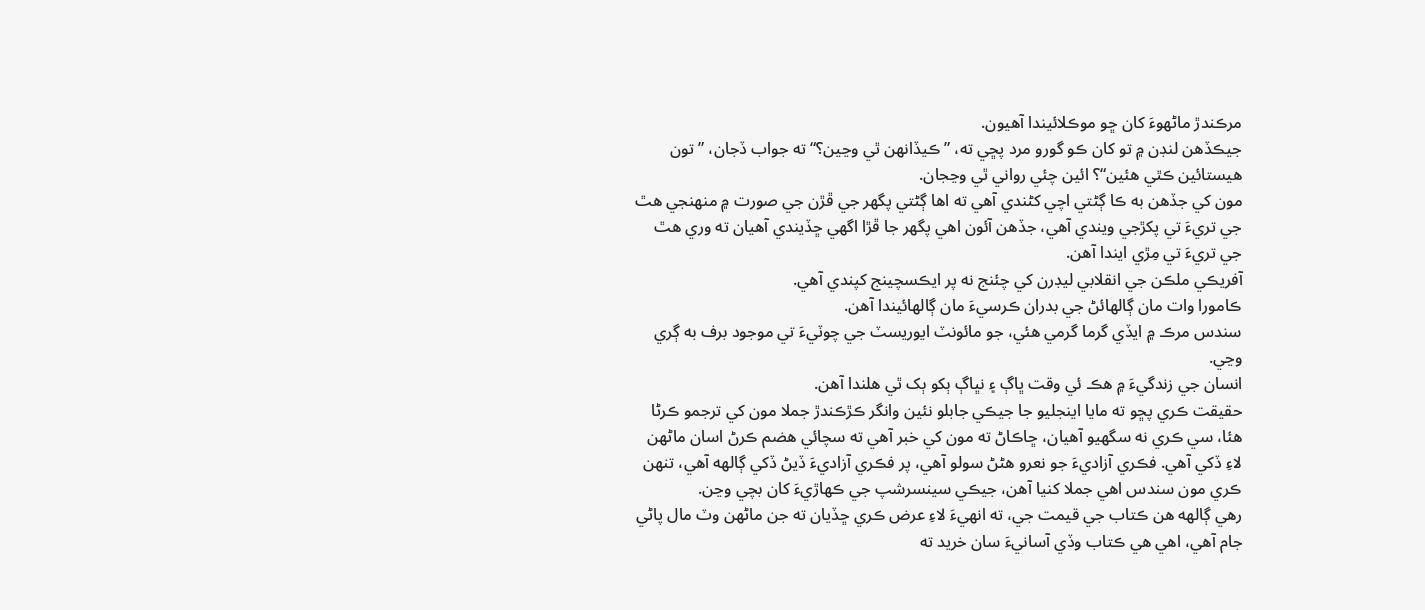مرڪندڙ ماڻهوءَ کان ڇو موڪلائيندا آهيون.
جيڪڏهن لنڊن ۾ تو کان ڪو گورو مرد پڇي ته، ”ڪيڏانهن ٿي وڃين؟“ ته جواب ڏجان، ”تون هيستائين ڪٿي هئين“؟ ائين چئي رواني ٿي وڃجان.
مون کي جڏهن به ڪا ڳڻتي اچي کڻندي آهي ته اها ڳڻتي پگهر جي ڦڙن جي صورت ۾ منهنجي هٿ جي تريءَ تي پکڙجي ويندي آهي، جڏهن آئون اهي پگهر جا ڦڙا اگهي ڇڏيندي آهيان ته وري هٿ جي تريءَ تي مِڙي ايندا آهن.
آفريڪي ملڪن جي انقلابي ليڊرن کي چئنج نه پر ايڪسچينج کپندي آهي.
ڪامورا وات مان ڳالهائڻ جي بدران ڪرسيءَ مان ڳالهائيندا آهن.
سندس مرڪ ۾ ايڏي گرما گرمي هئي، جو مائونٽ ايوريسٽ جي چوٽيءَ تي موجود برف به ڳري وڃي.
انسان جي زندگيءَ ۾ هڪ ئي وقت ڀاڳ ۽ نڀاڳ ٻکو ٻک ٿي هلندا آهن.
حقيقت ڪري پڇو ته مايا اينجليو جا جيڪي جابلو نئين وانگر ڪڙڪندڙ جملا مون کي ترجمو ڪرڻا هئا، سي ڪري نه سگهيو آهيان، ڇاڪاڻ ته مون کي خبر آهي ته سچائي هضم ڪرڻ اسان ماڻهن لاءِ ڏکي آهي. فڪري آزاديءَ جو نعرو هڻڻ سولو آهي، پر فڪري آزاديءَ ڏيڻ ڏکي ڳالهه آهي، تنهن ڪري مون سندس اهي جملا کنيا آهن، جيڪي سينسرشپ جي ڪهاڙيءَ کان بچي وڃن.
رهي ڳالهه هن ڪتاب جي قيمت جي، ته انهيءَ لاءِ عرض ڪري ڇڏيان ته جن ماڻهن وٽ مال پاڻي جام آهي، اهي هي ڪتاب وڏي آسانيءَ سان خريد ته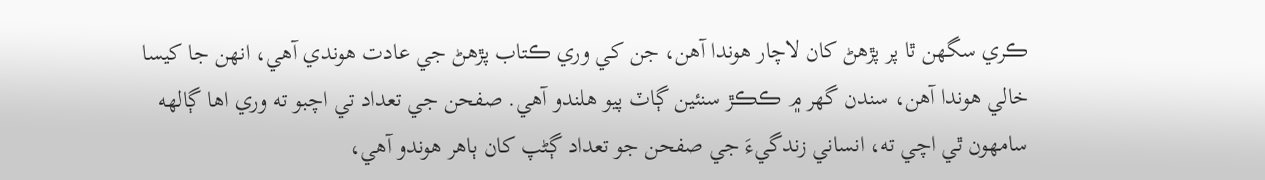ڪري سگهن ٿا پر پڙهڻ کان لاچار هوندا آهن، جن کي وري ڪتاب پڙهڻ جي عادت هوندي آهي، انهن جا کيسا خالي هوندا آهن، سندن گهر ۾ ڪڪڙ سنئين ڳاٽ پيو هلندو آهي. صفحن جي تعداد تي اچبو ته وري اها ڳالهه سامهون ٿي اچي ته، انساني زندگيءَ جي صفحن جو تعداد ڳڻپ کان ٻاهر هوندو آهي،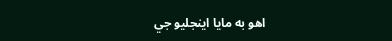اهو به مايا اينجليو جي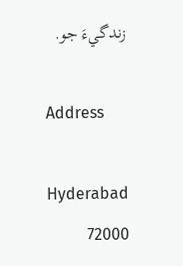زندگيءَ جو.

Address

Hyderabad
72000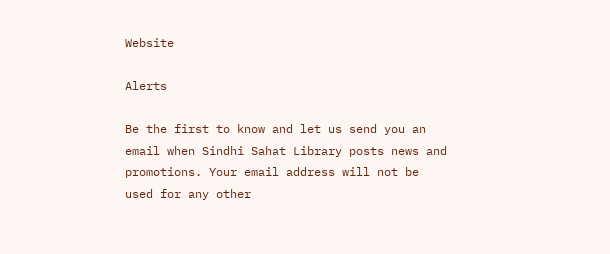Website

Alerts

Be the first to know and let us send you an email when Sindhi Sahat Library posts news and promotions. Your email address will not be used for any other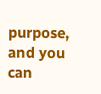purpose, and you can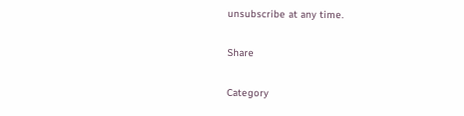unsubscribe at any time.

Share

Category